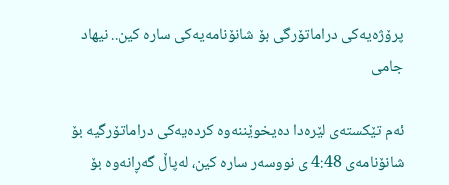پرۆژەیەکی دراماتۆرگی بۆ شانۆنامەیەکی سارە کین.. نیهاد جامی

ئەم تێکستەی لێرەدا دەیخوێننەوە کردەیەکی دراماتۆرگیە بۆ شانۆنامەی 4:48 ی نووسەر سارە کین، لەپاڵ گەڕانەوە بۆ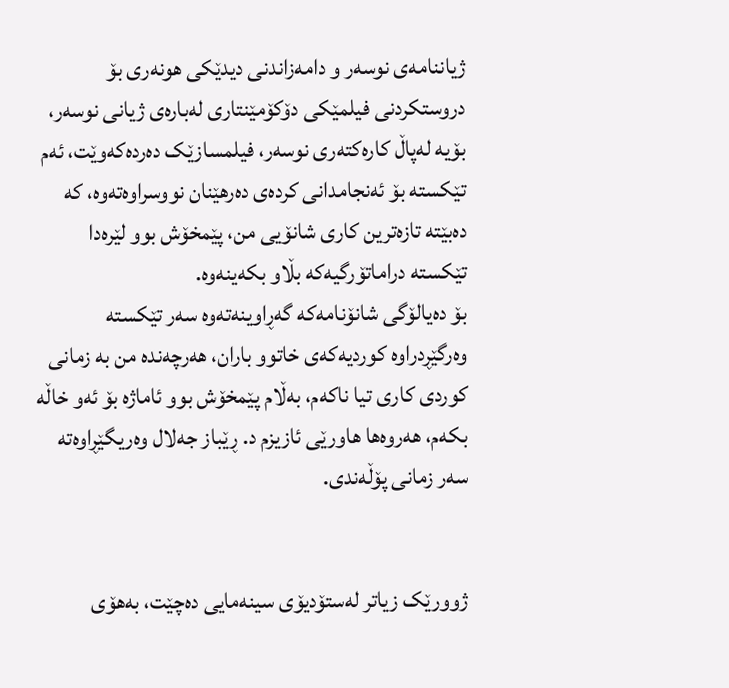ژیاننامەی نوسەر و دامەزاندنی دیدێکی هونەری بۆ دروستکردنی فیلمێکی دۆکۆمێنتاری لەبارەی ژیانی نوسەر، بۆیە لەپاڵ کارەکتەری نوسەر، فیلمسازێک دەردەکەوێت، ئەم تێکستە بۆ ئەنجامدانی کردەی دەرهێنان نووسراوەتەوە، کە دەبێتە تازەترین کاری شانۆیی من، پێمخۆش بوو لێرەدا تێکستە دراماتۆرگیەکە بڵاو بکەینەوە.
بۆ دەیالۆگی شانۆنامەکە گەڕاوینەتەوە سەر تێکستە وەرگێڕدراوە کوردیەکەی خاتوو باران، هەرچەندە من بە زمانی کوردی کاری تیا ناکەم، بەڵام پێمخۆش بوو ئاماژە بۆ ئەو خاڵە بکەم، هەروەها هاورێی ئازیزم د. ڕێباز جەلال وەریگێڕاوەتە سەر زمانی پۆڵەندی.


ژوورێک زیاتر لەستۆدیۆی سینەمایی دەچێت، بەهۆی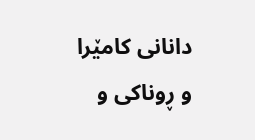دانانی کامێرا و ڕوناکی و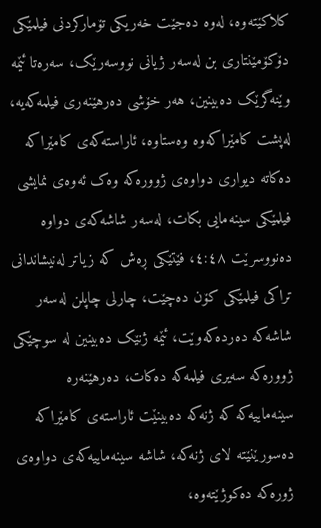کلاکێتەوە، لەوە دەجێت خەریکی تۆمارکردنی فیلمێکی دۆکۆمێنتاری بن لەسەر ژیانی نووسەرێک، سەرەتا ئێمە وێنەگرێک دەبینین، هەر خۆشی دەرهێنەری فیلمەکەیە، لەپشت کامێراکەوە وەستاوە، ئاراستەکەی کامێراکە دەکاتە دیواری دواوەی ژوورەکە وەک ئەوەی نمایشی فیلمێکی سینەمایی بکات، لەسەر شاشەکەی دواوە دەنووسرێت ٤:٤٨، فێتێکی ڕەش کە زیاتر لەنیشاندانی تراکی فیلمێکی کۆن دەچێت، چارلی چاپلن لەسەر شاشەکە دەردەکەوێت، ئێمە ژنێک دەبینین لە سوچێکی ژوورەکە سەیری فیلمەکە دەکات، دەرهێنەرە سینەماییەکە کە ژنەکە دەبینێت ئاراستەی کامێراکە دەسورێنێتە لای ژنەکە، شاشە سینەماییەکەی دواوەی ژورەکە دەکوژێتەوە،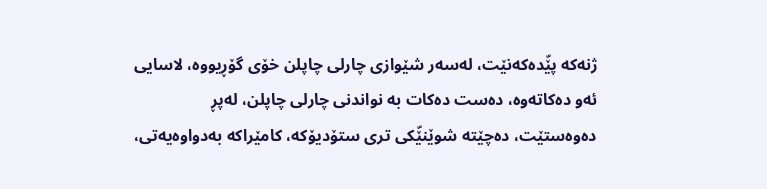ژنەکە پێّدەکەنێت، لەسەر شێوازی چارلی چاپلن خۆی گۆڕیووە، لاسایی ئەو دەکاتەوە، دەست دەکات بە نواندنی چارلی چاپلن، لەپڕ دەوەستێت، دەچێتە شوێنێّکی تری ستۆدیۆکە، کامێراکە بەدواوەیەتی،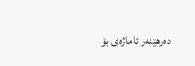دەرهێنەر ئاماژەی بۆ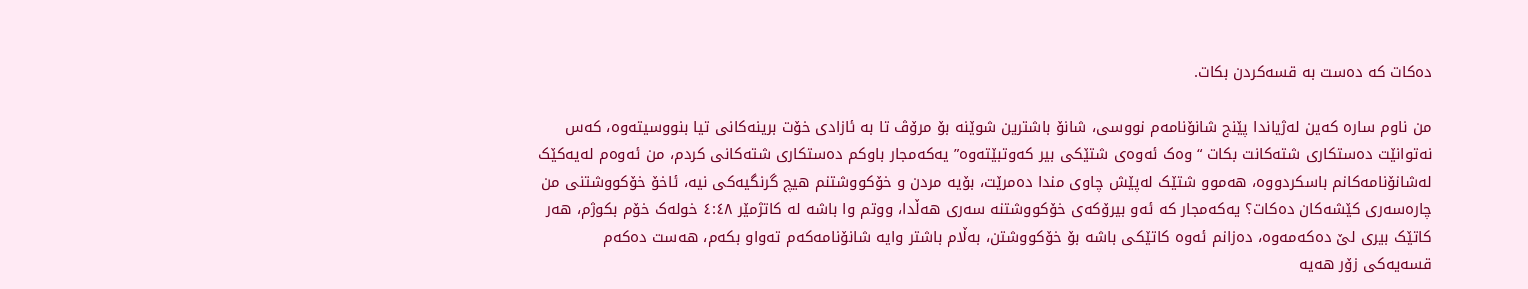دەکات کە دەست بە قسەکردن بکات.

من ناوم سارە کەین لەژیاندا پێنج شانۆنامەم نووسی، شانۆ باشترین شوێنە بۆ مرۆڤ تا بە ئازادی خۆت برینەکانی تیا بنووسیتەوە، کەس نەتوانێت دەستکاری شتەکانت بکات “وەک ئەوەی شتێکی بیر کەوتبێتەوە” یەکەمجار باوکم دەستکاری شتەکانی کردم، من ئەوەم لەیەکێک لەشانۆنامەکانم باسکردووە، هەموو شتێک لەپێش چاوی مندا دەمرێت، بۆیە مردن و خۆکووشتنم هیچ گرنگیەکی نیە، ئاخۆ خۆکووشتنی من چارەسەری کێشەکان دەکات؟ یەکەمجار کە ئەو بیرۆکەی خۆکووشتنە سەری هەڵدا، ووتم وا باشە لە کاتژمێر ٤:٤٨ خولەک خۆم بکوژم، هەر کاتێک بیری لێ دەکەمەوە، دەزانم ئەوە کاتێکی باشە بۆ خۆکووشتن، بەڵام باشتر وایە شانۆنامەکەم تەواو بکەم، هەست دەکەم قسەیەکی زۆر هەیە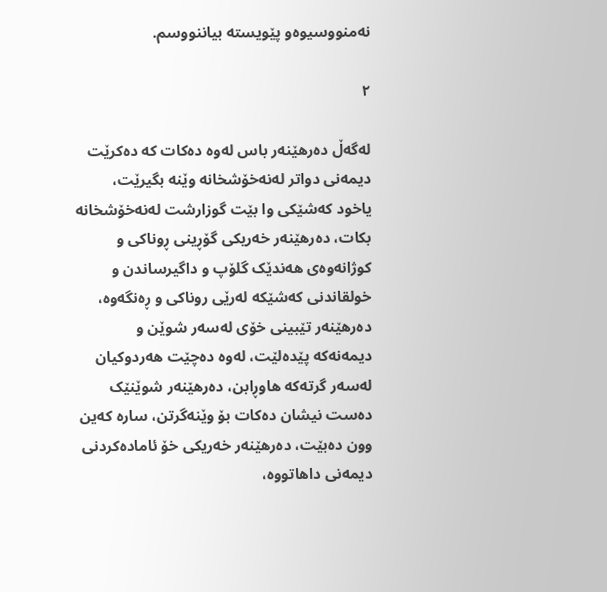نەمنووسیوەو پێویستە بیاننووسم.

٢

لەگەڵ دەرهێنەر باس لەوە دەکات کە دەکرێت دیمەنی دواتر لەنەخۆشخانە وێنە بگیرێت، یاخود کەشێکی وا بێت گوزارشت لەنەخۆشخانە بکات، دەرهێنەر خەریکی گۆڕینی ڕوناکی و کوژانەوەی هەندێک گلۆپ و داگیرساندن و خولقاندنی کەشێکە لەرێی روناکی و ڕەنگەوە، دەرهێنەر تێبینی خۆی لەسەر شوێن و دیمەنەکە پێدەلێت، لەوە دەچێت هەردوکیان لەسەر گرتەکە هاوڕابن، دەرهێنەر شوێنێک دەست نیشان دەکات بۆ وێنەگرتن، سارە کەین وون دەبێت، دەرهێنەر خەریکی خۆ ئامادەکردنی دیمەنی داهاتووە،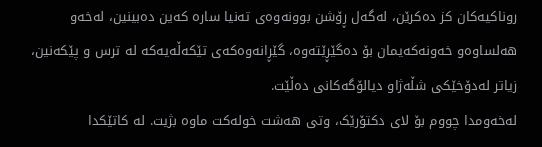روناکیەکان کز دەکرێن، لەگەل ڕۆشن بوونەوەی تەنیا سارە کەین دەبینین، لەخەو هەلساوەو خەونەکەیمان بۆ دەگێڕێتەوە، گێڕانەوەکەی تێکەڵەیەکە لە ترس و پێکەنین، زیاتر لەدۆخێکی شڵەژاو دیالۆگەکانی دەڵێت.
لەخەومدا چووم بۆ لای دکتۆرێک، وتی هەشت خولەکت ماوە بژیت. لە کاتێکدا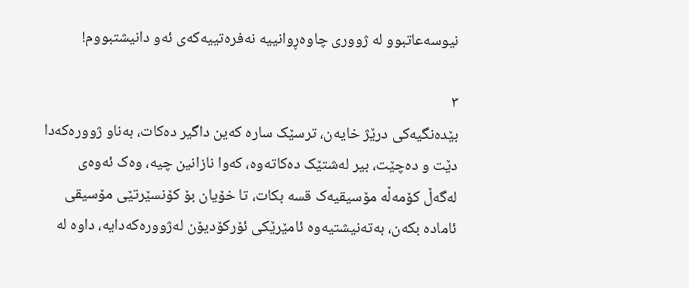نیوسەعاتبوو لە ژووری چاوەڕوانییە نەفرەتییەکەی ئەو دانیشتبووم!

٣
بێدەنگیەکی درێژ خایەن، ترسێک سارە کەین داگیر دەکات، بەناو ژوورەکەدا دێت و دەچێت، بیر لەشتێک دەکاتەوە، کەوا نازانین چیە، وەک ئەوەی لەگەڵ کۆمەڵە مۆسیقیەک قسە بکات، تا خۆیان بۆ کۆنسێرتێی مۆسیقی ئامادە بکەن، بەتەنیشتیەوە ئامێرێکی ئۆرکۆدیۆن لەژوورەکەدایە، داوە لە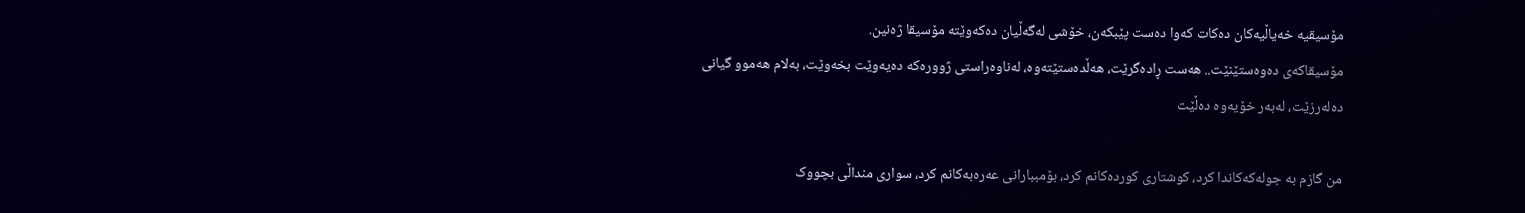مۆسیقیە خەیاڵیەکان دەکات کەوا دەست پێبکەن، خۆشی لەگەڵیان دەکەوێتە مۆسیقا ژەنین.
مۆسیقاکەی دەوەستێنێت.. هەست ڕادەگرێت، هەڵدەستێتەوە، لەناوەراستی ژوورەکە دەیەوێت بخەوێت، بەلام هەموو گیانی دەلەرزێت، لەبەر خۆیەوە دەڵێت

من گازم بە جولەکەکاندا کرد، کوشتاری کوردەکانم کرد، بۆمببارانی عەرەبەکانم کرد، سواری منداڵی بچووک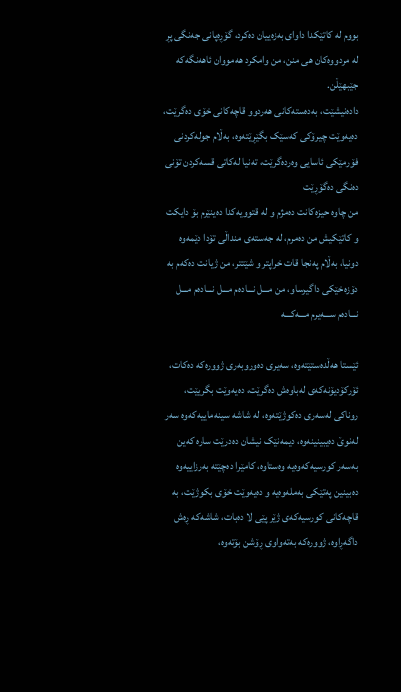بووم لە کاتێکدا داوای بەزەییان دەکرد، گۆڕەپانی جەنگی پڕ لە مردووەکان هی منن، من وامکرد هەمووان ئاهەنگەکە جێبهێڵن.
دادەنیشێت، بەدەستەکانی هەردوو قاچەکانی خۆی دەگرێت، دەیەوێت چیرۆکی کەسێک بگێڕێتەوە، بەڵام جولەکردنی فۆرمێکی ئاسایی وەردەگرێت، تەنیا لەکاتی قسەکردن تۆنی دەنگی دەگۆڕێت
من چاوە حیزەکانت دەمژم و لە قتوویەکدا دەینێرم بۆ دایکت و کاتێکیش من دەمرم، لە جەستەی منداڵی تۆدا دێمەوە دونیا، بەڵام پەنجا قات خراپتر و شێتتر، من ژیانت دەکەم بە دۆزەخێکی داگیرساو، من مـــل نـــادەم مـــل نـــادەم مـــل نـــادەم ســـەیرم مـــەکـــە

ئێستا هەڵدەستێتەوە، سەیری دەوروبەری ژوورەکە دەکات، ئۆرکۆدیۆنەکەی لەباوەش دەگرێت، دەیەوێت بگریێت، روناکی لەسەری دەکوژێتەوە، لە شاشە سینەماییەکەوە سەر لەنوێ دەیبینینەوە، دیمەنێک نیشان دەدرێت سارە کەین بەسەر کورسیەکەوەیە وەستاوە، کامێرا دەچێتە بەرزاییەوە دەبینین پەتێکی بەملەوەیە و دەیەوێت خۆی بکوژێت، بە قاچەکانی کورسیەکەی ژێر پێی لا دەبات، شاشەکە ڕەش داگەڕاوە، ژوورەکە بەتەواوی ڕۆشن بۆتەوە،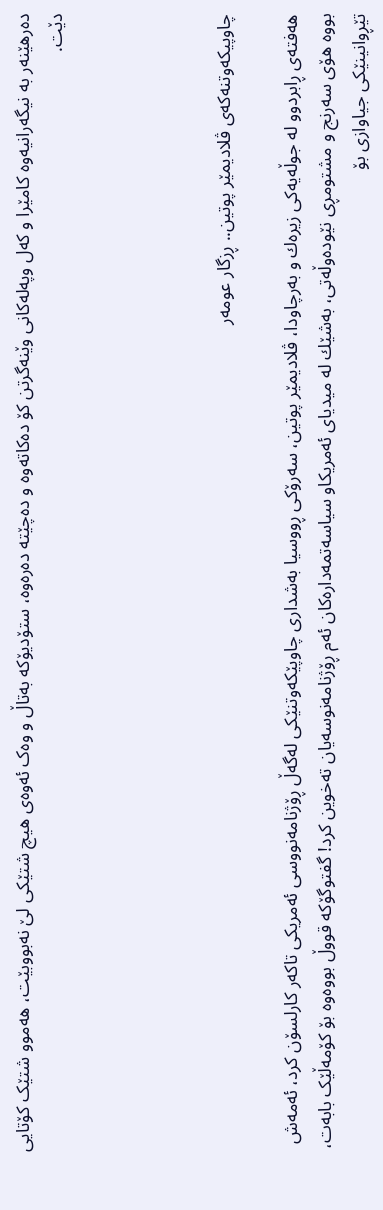دەرهێنەر بە نیگەرانیەوە کامێرا و کەل وپەلەکانی وێنەگرتن کۆ دەکاتەوە و دەچێتە دەرەوە، ستۆدیۆکە بەتاڵ و وەک ئەوەی هیچ شتێکی لێ نەبووبێت، هەموو شتێک کۆتایی دێت.




چاوپیکەوتنەکەی ڤلادیمێر پوتین.. ڕزگار عومەر

هەفتەی ڕابردوو لە جوڵەیەکی زیرەك و بەرچاودا، ڤلادیمێر پوتین، سەرۆکی ڕووسیا بەشداری چاوپێکەوتنێکی لەگەڵ ڕۆژنامەنووسی ئەمریکی تاکەر کارلسۆن کرد، ئەمەش بووە هۆی سەرنج و مشتومڕی نێودەوڵەتی، بەشێك لە میدیای ئەمریکاو سیاسەتمەدارەکان ئەم ڕۆژنامەنوسەیان تەخوین کرد! گفتوگۆکە قووڵ بووەوە بۆ کۆمەڵێک بابەت، تێڕوانینێکی جیاوازی بۆ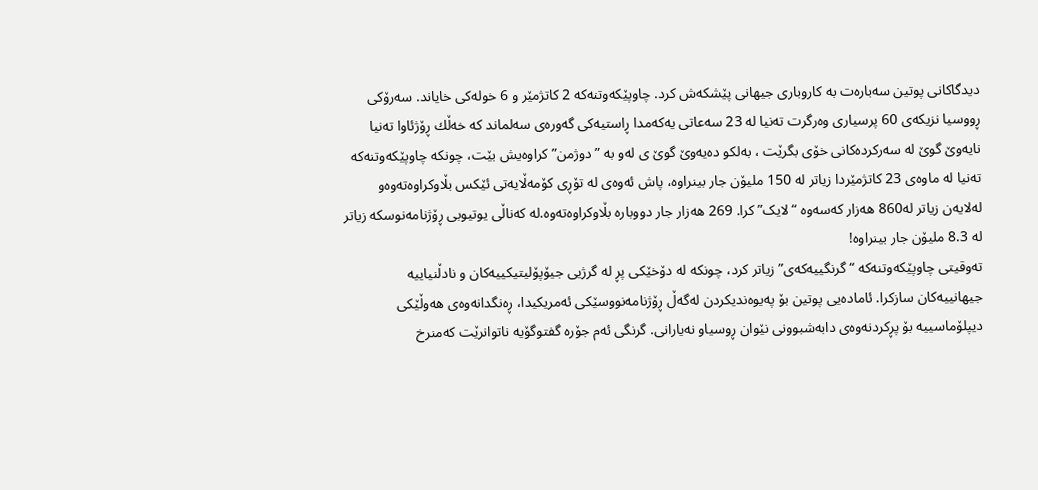دیدگاکانی پوتین سەبارەت بە کاروباری جیهانی پێشکەش کرد. چاوپێکەوتنەکە 2 کاتژمێر و 6 خولەکی خایاند. سەرۆکی ڕووسیا نزیکەی 60 پرسیاری وەرگرت تەنیا لە 23 سەعاتی یەکەمدا ڕاستیەکی گەورەی سەلماند کە خەڵك ڕۆژئاوا تەنیا نایەوێ گوێ لە سەرکردەکانی خۆی بگرێت ، بەلکو دەیەوێ گوێ ی لەو بە ” دوژمن” کراوەیش بێت، چونکە چاوپێکەوتنەکە تەنیا لە ماوەی 23 کاتژمێردا زیاتر لە 150 ملیۆن جار بینراوە، پاش ئەوەی لە تۆڕی کۆمەڵایەتی ئێکس بڵاوکراوەتەوەو لەلایەن زیاتر لە860 هەزار کەسەوە “لایک” کرا. 269 هەزار جار دووبارە بڵاوکراوەتەوە.لە کەناڵی یوتیوبی ڕۆژنامەنوسکە زیاتر لە 8.3 ملیۆن جار بینراوە!
تەوقیتی چاوپێکەوتنەکە “گرنگییەکەی” زیاتر کرد، چونکە لە دۆخێکی پڕ لە گرژیی جیۆپۆلیتیکییەکان و نادڵنیاییە جیهانییەکان سازکرا. ئامادەیی پوتین بۆ پەیوەندیکردن لەگەڵ ڕۆژنامەنووسێکی ئەمریکیدا، ڕەنگدانەوەی هەوڵێکی دیپلۆماسییە بۆ پڕکردنەوەی دابەشبوونی نێوان ڕوسیاو نەیارانی. گرنگی ئەم جۆرە گفتوگۆیە ناتوانرێت کەمنرخ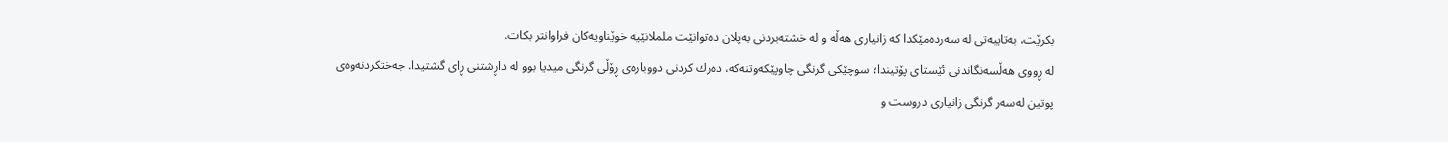بکرێت، بەتایبەتی لە سەردەمێکدا کە زانیاری هەڵە و لە خشتەبردنی بەپلان دەتوانێت ململانێیە خوێناویەکان فراوانتر بکات.
لە ڕووی هەڵسەنگاندنی ئێستای پۆتیندا؛ سوچێکی گرنگی چاوپێکەوتنەکە، دەرك کردنی دووبارەی ڕۆڵی گرنگی میدیا بوو لە داڕشتنی ڕای گشتیدا. جەختکردنەوەی پوتین لەسەر گرنگی زانیاری دروست و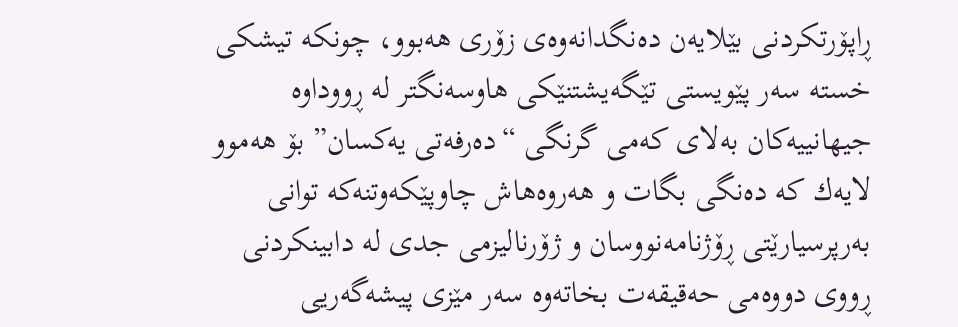ڕاپۆرتکردنی بێلایەن دەنگدانەوەی زۆری هەبوو، چونکە تیشکی خستە سەر پێویستی تێگەیشتنێکی هاوسەنگتر لە ڕووداوە جیهانییەکان بەلای کەمی گرنگی “دەرفەتی یەکسان” بۆ هەموو لایەك کە دەنگی بگات و هەروەهاش چاوپێکەوتنەکە توانی بەرپرسیارێتی ڕۆژنامەنووسان و ژۆرنالیزمی جدی لە دابینکردنی ڕووی دووەمی حەقیقەت بخاتەوە سەر مێزی پیشەگەریی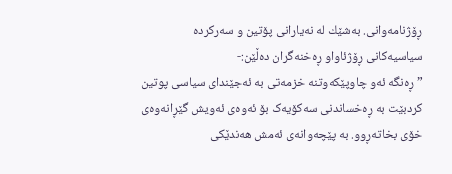ڕۆژنامەوانی. بەشێك لە نەیارانی پۆتین و سەرکردە سیاسیەکانی ڕۆژئاواو ڕەخنەگران دەڵێن:-
” ڕەنگە ئەو چاوپێکەوتنە خزمەتی بە ئەجێندای سیاسی پوتین کردبێت بە ڕەخساندنی سەکۆیەک بۆ ئەوەی ئەویش گێڕانەوەی خۆی بخاتەڕوو. بە پێچەوانەی ئەمش هەندێکی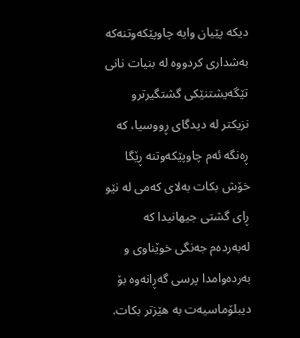دیکە پێیان وایە چاوپێکەوتنەکە بەشداری کردووە لە بنیات نانی تێگەیشتنێکی گشتگیرترو نزیکتر لە دیدگای ڕووسیا، کە ڕەنگە ئەم چاوپێکەوتنە ڕێگا خۆش بکات بەلای کەمی لە نێو ڕای گشتی جیهانیدا کە لەبەردەم جەنگی خوێناوی و بەردەوامدا پرسی گەڕانەوە بۆ دیبلۆماسیەت بە هێزتر بکات.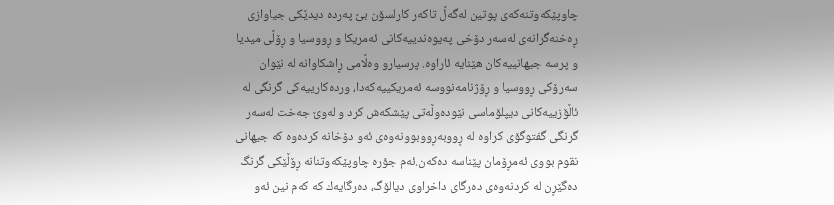چاوپێکەوتنەکەی پوتین لەگەڵ تاکەر کارلسۆن بێ پەردە دیدێکی جیاوازی ڕەخنەگرانەی لەسەر دۆخی پەیوەندییەکانی ئەمریکا و ڕووسیا و ڕۆڵی میدیا و پرسە جیهانییەکان هێنایە ئاراوە. پرسیارو وەڵامی ڕاشکاوانە لە نێوان سەرۆکی ڕووسیا و ڕۆژنامەنووسە ئەمریکییەکەدا، وردەکارییەکی گرنگی لە ئاڵۆزییەکانی دیپلۆماسی نێودەوڵەتی پێشکەش کرد و لەوێ جەخت لەسەر گرنگی گفتوگۆی کراوە لە ڕووبەڕووبوونەوەی ئەو دۆخانە کردەوە کە جیهانی نقوم بووی ئەمڕۆمان پێناسە دەکەن.ئەم جۆرە چاوپێکەوتنانە ڕۆڵێکی گرنگ دەگێڕن لە کردنەوەی دەرگای داخراوی دیالۆگ، دەرگایەك کە کەم نین ئەو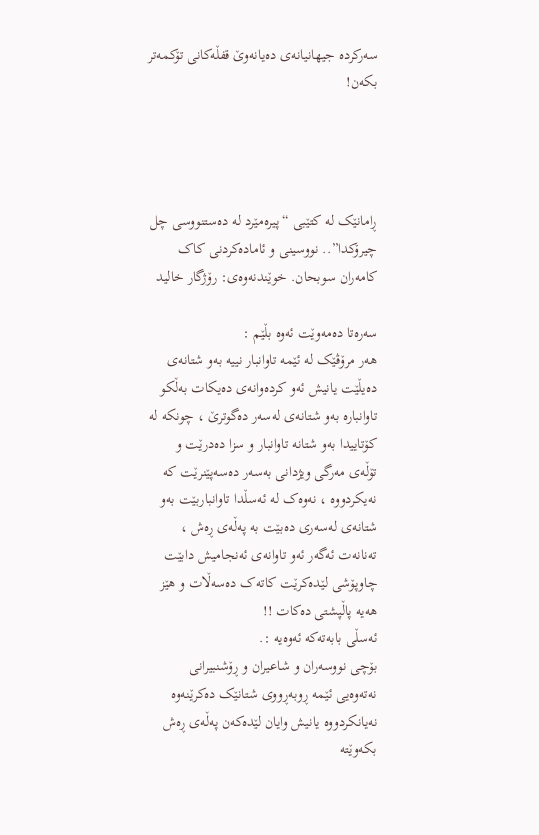سەرکردە جیهانیانەی دەیانەوێ قفڵەکانی تۆکمەتر بکەن!




ڕامانێک لە کتێبی “پیرەمێرد لە دەستنووسی چل چیرۆکدا”.. نووسینی و ئامادەکردنی کاک کامەران سوبحان. خوێندنەوەی: رۆژگار خالید

سەرەتا دەمەوێت ئەوە بڵێم :
هەر مرۆڤێک لە ئێمە تاوانبار نییە بەو شتانەی دەیڵێت یانیش ئەو کردەوانەی دەیکات بەڵکو تاوانبارە بەو شتانەی لەسەر دەگوترێ ، چونکە لە کۆتاییدا بەو شتانە تاوانبار و سزا دەدرێت و تۆڵەی مەرگی ویژدانی بەسەر دەسەپێنرێت کە نەیکردووە ، نەوەک لە ئەسڵدا تاوانباربێت بەو شتانەی لەسەری دەبێت بە پەڵەی ڕەش ، تەنانەت ئەگەر ئەو تاوانەی ئەنجامیش دابێت چاوپۆشی لێدەکرێت کاتەک دەسەڵات و هێز هەیە پاڵپشتی دەکات !!
ئەسڵی بابەتەکە ئەوەیە :.
بۆچی نووسەران و شاعیران و ڕۆشنبیرانی نەتەوەیی ئێمە ڕوبەڕووی شتانێک دەکرێنەوە نەیانکردووە یانیش وایان لێدەکەن پەڵەی ڕەش بکەوێتە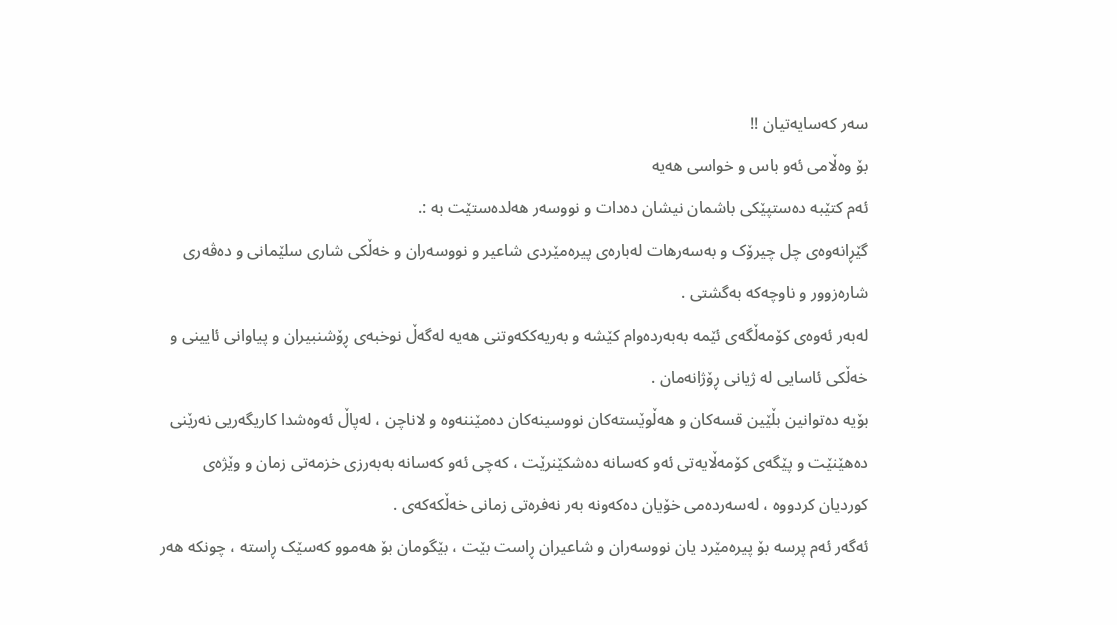سەر کەسایەتیان !!
بۆ وەڵامی ئەو باس و خواسی هەیە
ئەم کتێبە دەستپێکی باشمان نیشان دەدات و نووسەر هەلدەستێت بە :.
گێڕانەوەی چل چیرۆک و بەسەرهات لەبارەی پیرەمێردی شاعیر و نووسەران و خەڵکی شاری سلێمانی و دەڤەری شارەزوور و ناوچەکە بەگشتی .
لەبەر ئەوەی کۆمەڵگەی ئێمە بەبەردەوام کێشە و بەریەککەوتنی هەیە لەگەڵ نوخبەی ڕۆشنبیران و پیاوانی ئایینی و خەڵکی ئاسایی لە ژیانی ڕۆژانەمان .
بۆیە دەتوانین بڵێین قسەکان و هەڵوێستەکان نووسینەکان دەمێننەوە و لاناچن ، لەپاڵ ئەوەشدا کاریگەریی نەرێنی دەهێنێت و پێگەی کۆمەڵایەتی ئەو کەسانە دەشکێنرێت ، کەچی ئەو کەسانە بەبەرزی خزمەتی زمان و وێژەی کوردیان کردووە ، لەسەردەمی خۆیان دەکەونە بەر نەفرەتی زمانی خەڵکەکەی .
ئەگەر ئەم پرسە بۆ پیرەمێرد یان نووسەران و شاعیران ڕاست بێت ، بێگومان بۆ هەموو کەسێک ڕاستە ، چونکە هەر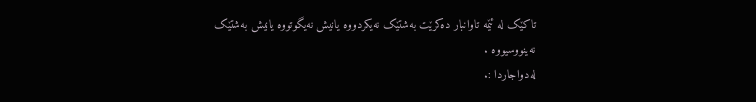تاکێک لە ئێمە تاوانبار دەکرێت بەشتێک نەیکردووە یانیش نەیگوتووە یانیش بەشتێک نەینووسیووە .
لەدواجاردا :.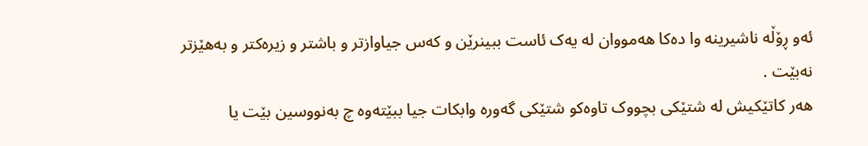ئەو ڕۆڵە ناشیرینە وا دەکا هەمووان لە یەک ئاست ببینرێن و کەس جیاوازتر و باشتر و زیرەکتر و بەهێزتر نەبێت .
هەر کاتێکیش لە شتێکی بچووک تاوەکو شتێکی گەورە وابکات جیا ببێتەوە چ بەنووسین بێت یا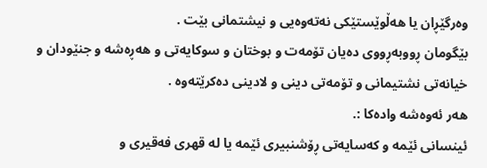وەرگێڕان یا هەڵوێستێکی نەتەوەیی و نیشتمانی بێت .
بێگومان ڕووبەڕووی دەیان تۆمەت و بوختان و سوکایەتی و هەڕەشە و جنێودان و خیانەتی نشتیمانی و تۆمەتی دینی و لادینی دەکرێتەوە .
هەر ئەوەشە وادەکا :.
ئینسانی ئێمە و کەسایەتی ڕۆشنبیری ئێمە یا لە قهری فەقیری و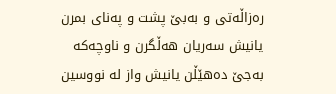رەزاڵەتی و بەبێ پشت و پەنای بمرن یانیش سەریان هەڵگرن و ناوچەکە بەجێ دەهێڵن یانیش واز لە نووسین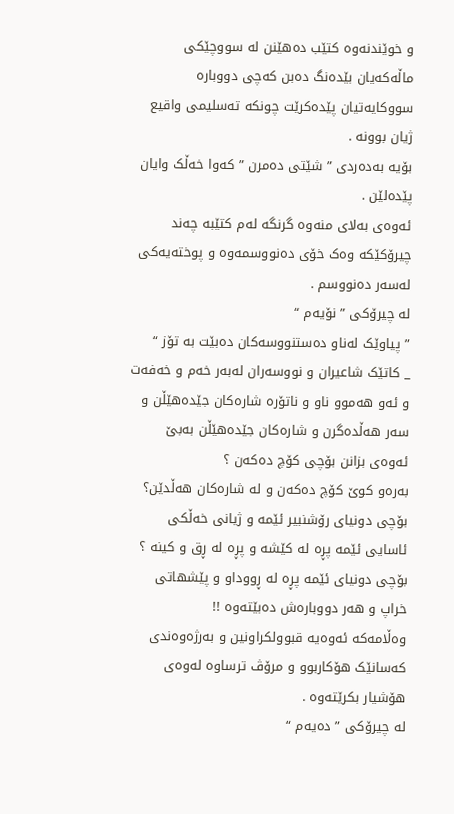و خوێندنەوە کتێب دەهێنن لە سووچێکی ماڵەکەیان بێدەنگ دەبن کەچی دووبارە سووکایەتیان پێدەکرێت چونکە تەسلیمی واقیع ژیان بوونە .
بۆیە بەدەردی ” شێتی دەمرن ” کەوا خەڵک وایان پێدەلێن .
ئەوەی بەلای منەوە گرنگە لەم کتێبە چەند چیرۆکێکە وەک خۆی دەنووسمەوە و پوختەیەکی لەسەر دەنووسم .
لە چیرۆکی ” نۆیەم “
” پیاوێک لەناو دەستنووسەکان دەبێت بە تۆز “
_ کاتێک شاعیران و نووسەران لەبەر خەم و خەفەت و ئەو هەموو ناو و ناتۆرە شارەکان جێدەهێڵن و سەر هەڵدەگرن و شارەکان جێدەهێڵن بەبێ ئەوەی بزانن بۆچی کۆچ دەکەن ؟
بەرەو کوێ کۆچ دەکەن و لە شارەکان هەڵدێن؟
بۆچی دونیای رۆشنبیر ئێمە و ژیانی خەڵکی ئاسایی ئێمە پڕە لە کێشە و پڕە لە ڕق و کینە ؟
بۆچی دونیای ئێمە پڕە لە ڕووداو و پێشهاتی خراپ و هەر دووبارەش دەبێتەوە !!
وەڵامەکە ئەوەیە قبوولکراونین و بەرژەوەندی کەسانێک هۆکاربوو و مرۆڤ ترساوە لەوەی هۆشیار بکرێتەوە .
لە چیرۆکی ” دەیەم “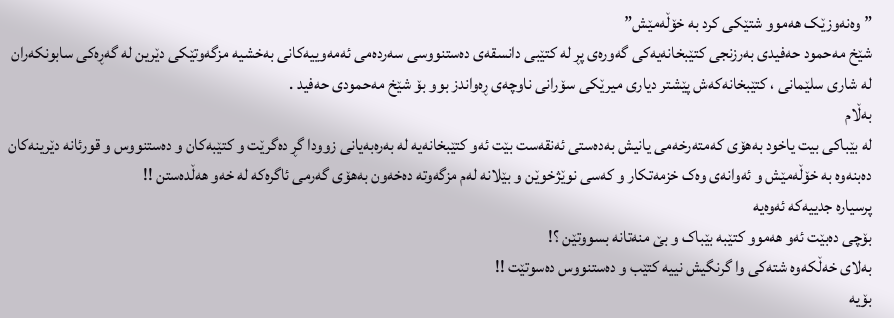” وەنەوزێک هەموو شتێکی کرد بە خۆڵەمێش”
شێخ مەحمود حەفیدی بەرزنجی کتێبخانەیەکی گەورەی پڕ لە کتێبی دانسقەی دەستنووسی سەردەمی ئەمەوییەکانی بەخشیە مزگەوتێکی دێرین لە گەڕەکی سابونکەران لە شاری سلێمانی ، کتێبخانەکەش پێشتر دیاری میرێکی سۆرانی ناوچەی ڕەواندز بوو بۆ شێخ مەحمودی حەفید .
بەڵام
لە بێباکی بیت یاخود بەهۆی کەمتەرخەمی یانیش بەدەستی ئەنقەست بێت ئەو کتێبخانەیە لە بەرەبەیانی زوودا گڕ دەگرێت و کتێبەکان و دەستنووس و قورئانە دێرینەکان دەبنەوە بە خۆڵەمێش و ئەوانەی وەک خزمەتکار و کەسی نوێژخوێن و بێلانە لەم مزگەوتە دەخەون بەهۆی گەرمی ئاگرەکە لە خەو هەڵدەستن !!
پرسیارە جدییەکە ئەوەیە
بۆچی دەبێت ئەو هەموو کتێبە بێباک و بێ منەتانە بسووتێن ؟!
بەلای خەڵکەوە شتەکی وا گرنگیش نییە کتێب و دەستنووس دەسوتێت !!
بۆیە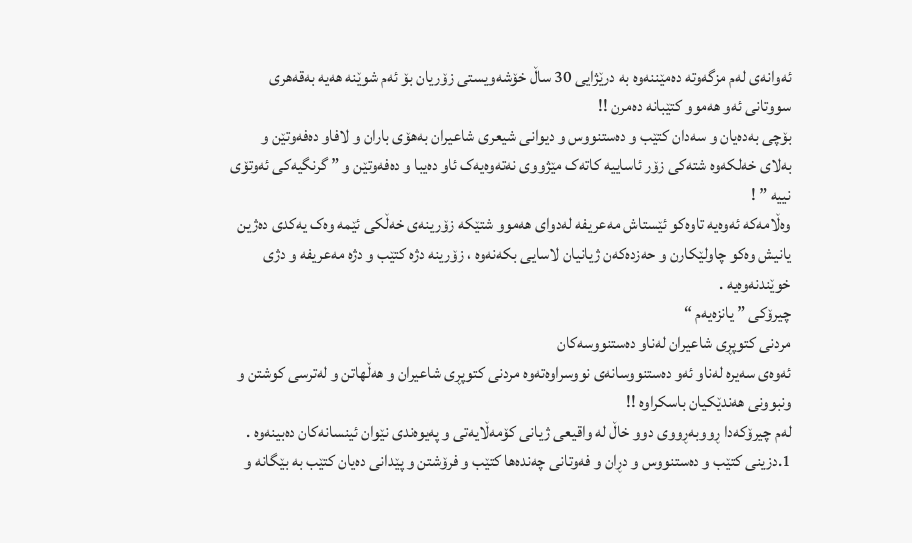ئەوانەی لەم مزگەوتە دەمێننەوە بە درێژایی 30 ساڵ خۆشەویستی زۆریان بۆ ئەم شوێنە هەیە بەقەهری سووتانی ئەو هەموو کتێبانە دەمرن !!
بۆچی بەدەیان و سەدان کتێب و دەستنووس و دیوانی شیعری شاعیران بەهۆی باران و لافاو دەفەوتێن و بەلای خەلکەوە شتەکی زۆر ئاساییە کاتەک مێژووی نەتەوەیەک ئاو دەیبا و دەفەوتێن و ” گرنگیەکی ئەوتۆی نییە ” !
وەڵامەکە ئەوەیە تاوەکو ئێستاش مەعریفە لەدوای هەموو شتێکە زۆرینەی خەڵکی ئێمە وەک یەکدی دەژین یانیش وەکو چاولێکارن و حەزدەکەن ژیانیان لاسایی بکەنەوە ، زۆرینە دژە کتێب و دژە مەعریفە و دژی خوێندنەوەیە .
چیرۆکی ” یانزەیەم “
مردنی کتوپڕی شاعیران لەناو دەستنووسەکان
ئەوەی سەیرە لەناو ئەو دەستنووسانەی نووسراوەتەوە مردنی کتوپڕی شاعیران و هەڵهاتن و لەترسی کوشتن و ونبوونی هەندێکیان باسکراوە !!
لەم چیرۆکەدا ڕووبەڕووی دوو خاڵ لە واقیعی ژیانی کۆمەڵایەتی و پەیوەندی نێوان ئینسانەکان دەبینەوە .
1.دزینی کتێب و دەستنووس و دڕان و فەوتانی چەندەها کتێب و فرۆشتن و پێدانی دەیان کتێب بە بێگانە و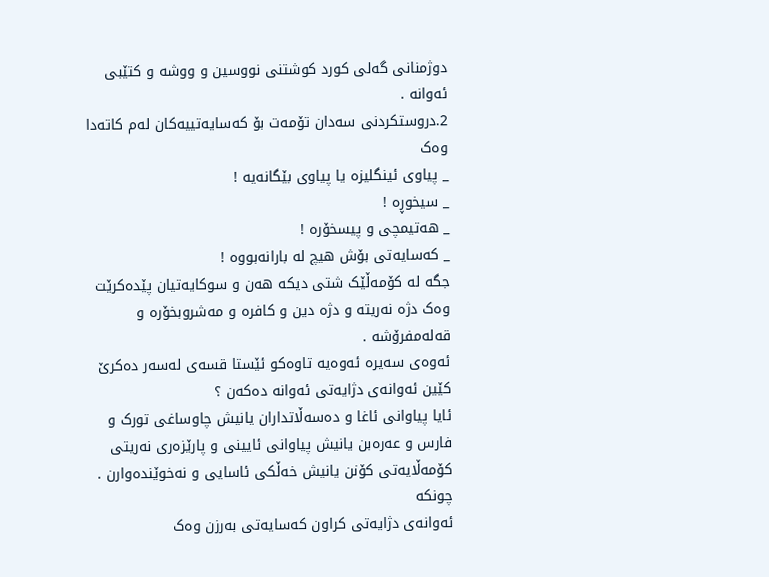دوژمنانی گەلی کورد کوشتنی نووسین و ووشە و کتێبی ئەوانە .
2.دروستکردنی سەدان تۆمەت بۆ کەسایەتییەکان لەم کاتەدا
وەک
_ پیاوی ئینگلیزە یا پیاوی بێگانەیە !
_ سیخوڕە !
_ هەتیمچی و پیسخۆرە !
_ کەسایەتی بۆش هیچ لە بارانەبووە !
جگە لە کۆمەڵێک شتی دیکە هەن و سوکایەتیان پێدەکرێت وەک دژە نەریتە و دژە دین و کافرە و مەشروبخۆرە و قەلەمفرۆشە .
ئەوەی سەیرە ئەوەیە تاوەکو ئێستا قسەی لەسەر دەکرێ کێین ئەوانەی دژایەتی ئەوانە دەکەن ؟
ئایا پیاوانی ئاغا و دەسەڵاتداران یانیش چاوساغی تورک و فارس و عەرەبن یانیش پیاوانی ئایینی و پارێزەری نەریتی کۆمەڵایەتی کۆنن یانیش خەڵکی ئاسایی و نەخوێندەوارن .
چونکە
ئەوانەی دژایەتی کراون کەسایەتی بەرزن وەک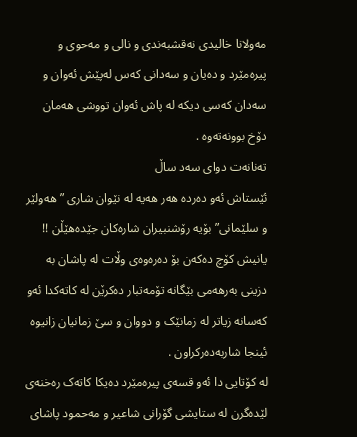مەولانا خالیدی نەقشبەندی و نالی و مەحوی و پیرەمێرد و دەیان و سەدانی کەس لەپێش ئەوان و سەدان کەسی دیکە لە پاش ئەوان تووشی هەمان دۆخ بوونەتەوە .
تەنانەت دوای سەد ساڵ
ئێستاش ئەو دەردە هەر هەیە لە نێوان شاری ” هەولێر و سلێمانی” بۆیە رۆشنبیران شارەکان جێدەهێڵن !!
یانیش کۆچ دەکەن بۆ دەرەوەی وڵات لە پاشان بە دزینی بەرهەمی بێگانە تۆمەتبار دەکرێن لە کاتەکدا ئەو کەسانە زیاتر لە زمانێک و دووان و سێ زمانیان زانیوە ئینجا شاربەدەرکراون .
لە کۆتایی دا ئەو قسەی پیرەمێرد دەیکا کاتەک رەخنەی لێدەگرن لە ستایشی گۆرانی شاعیر و مەحمود پاشای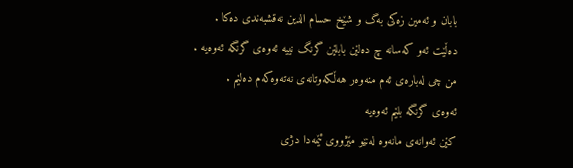بابان و ئەمین زەکی بەگ و شێخ حسام الدین نەقشبەندی دەکا .
دەڵێت ئەو کەسانە چ دەلێن بابلێن گرنگ نییە ئەوەی گرنگە ئەوەیە .
من چی لەبارەی ئەم منەوەر هەڵکەوتانەی نەتەوەکەم دەلێم .
ئەوەی گرنگە بلێم ئەوەیە
کێن ئەوانەی مانەوە لەنێو مێژووی ئێمەدا دژی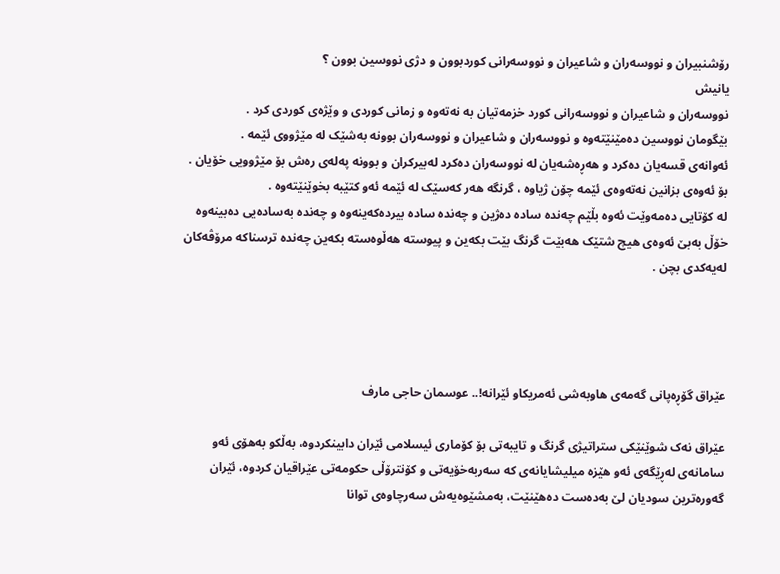رۆشنبیران و نووسەران و شاعیران و نووسەرانی کوردبوون و دژی نووسین بوون ؟
یانیش
نووسەران و شاعیران و نووسەرانی کورد خزمەتیان بە نەتەوە و زمانی کوردی و وێژەی کوردی کرد .
بێگومان نووسین دەمێنێتەوە و نووسەران و شاعیران و نووسەران بوونە بەشێک لە مێژووی ئێمە .
ئەوانەی قسەیان دەکرد و هەڕەشەیان لە نووسەران دەکرد لەبیرکران و بوونە پەلەی رەش بۆ مێژوویی خۆیان .
بۆ ئەوەی بزانین نەتەوەی ئێمە چۆن ژیاوە ، گرنگە هەر کەسێک لە ئێمە ئەو کتێبە بخوێنێتەوە .
لە کۆتایی دەمەوێت ئەوە بڵێم چەندە سادە دەژین و چەندە سادە بیردەکەینەوە و چەندە بەسادەیی دەبینەوە خۆڵ بەبێ ئەوەی هیچ شتێک هەبێت گرنگ بێت بکەین و پیوستە هەڵوەستە بکەین چەندە ترسناکە مرۆڤەکان لەیەکدی بچن .




عێراق گۆڕەپانی گەمەی هاوبەشی ئەمریکاو ئێرانە!.. عوسمان حاجی مارف

عێراق نەک شوێنێکی ستراتیژی گرنگ و تایبەتی بۆ کۆماری ئیسلامی ئێران دابینکردوە، بەڵکو بەهۆی ئەو سامانەی لەڕێگەی ئەو هێزە میلیشایانەی کە سەربەخۆیەتی و کۆنترۆڵی حکومەتی عێراقیان کردوە، ئێران گەورەترین سودیان لێ بەدەست دەهێنێت، بەمشێوەیەش سەرچاوەی توانا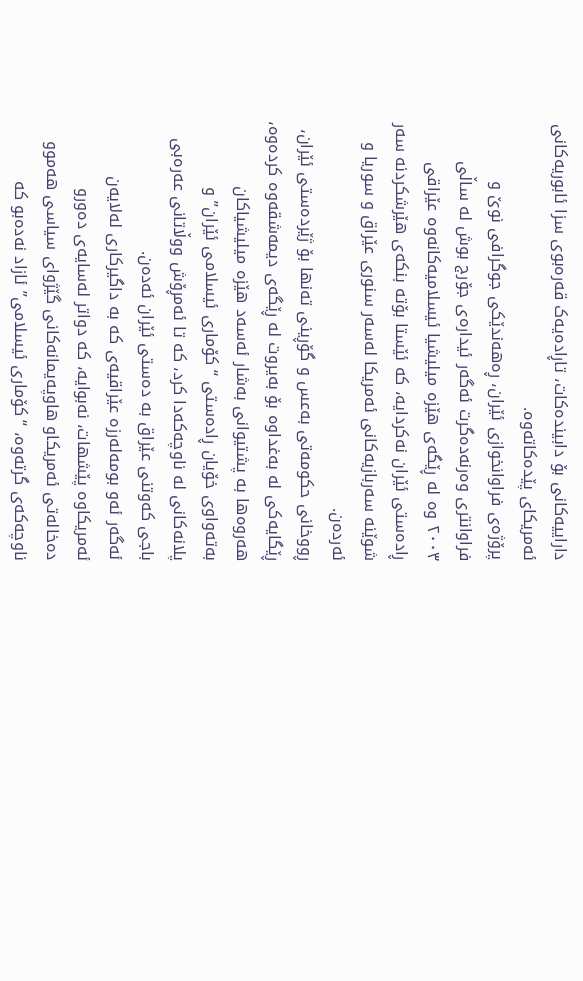داراییەکانی بۆ دابیندەکات، تاڕادەیەک قەرەبوی سزا ئابوریەکانی ئەمریکای پێدەکاتەوە.
پرۆژەی فراوانخوازی ئێران، ڕەهەندێکی جوگرافی نوێ و فراوانتری وەرنەدەگرت ئەگەر ئیدارەی جۆرج بوش لە ساڵی ٢٠٠٣ وە لە ڕێگەی هێزە میلیشیا ئیسلامیەکانەوە عێراقی ڕادەستی ئێران نەکردایە، کە ئێستا بۆتە بنکەی هێرشکردنە سەر شوێنە سەربازیەکانی ئەمریکا لەسەر سنوری عێراق و سوریا و ئەردەن.
ڕووخانی حکومەتی بەعس و گۆڕینی تەنها بۆ ژێردەستی ئێران، ڕێگایەکی لە بەغداوە بۆ بەیروت لە ڕێگەی دیمەشقەوە کردەوە، هەروەها بە پشتیوانی بەشار ئەسەد هێزە میلیشیاکان بەتەواوی خۆیان ڕادەستی “کۆماری ئیسلامی ئێران” و پلانەکانی لە ناوچەکەدا کرد، کە تا ئەمڕۆش ووڵاتانی عەرەبی باجی کەوتنی عێراق بە دەستی ئێران ئەدەن.
ئەگەر ئەو بومەلەرزە عێراقیەی کە بە داگیرکاری لەلایەن ئەمریکاوە پێشهات، نەبوایە، کە دواتر لەسایەی دەورو دەخالەتی ئەمریکاو هاوپەیمانەکانی گێژوای سیاسی هەموو ناوچەکەی گرتەوە، “کۆماری ئیسلامی” ئازاد نەدەبو کە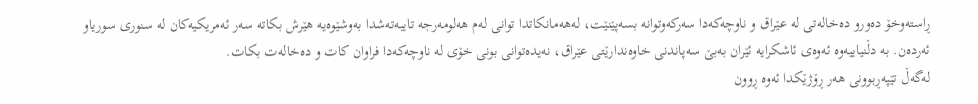ڕاستەوخۆ دەورو دەخالەتی لە عێراق و ناوچەکەدا سەرکەوتوانە بسەپێنێت، لەهەمانکاتدا توانی لەم هەلومەرجە تایبەتەشدا بەوشێوەیە هێرش بکاتە سەر ئەمریکیەکان لە سنوری سوریاو ئەردەن. بە دڵنیاییەوە ئەوەی ئاشکرایە ئێران بەبێ سەپاندنی خاوەندارێتی عێراق، نەیدەتوانی بونی خۆی لە ناوچەکەدا فراوان کات و دەخالەت بکات.
لەگەڵ تێپەڕبوونی هەر ڕۆژێکدا ئەوە ڕوون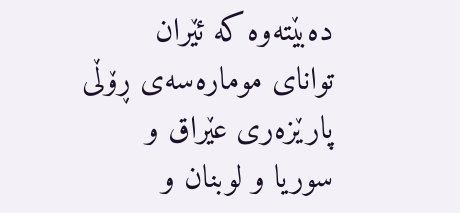دەبێتەوە کە ئێران توانای مومارەسەی ڕۆڵی پارێزەری عێراق و سوریا و لوبنان و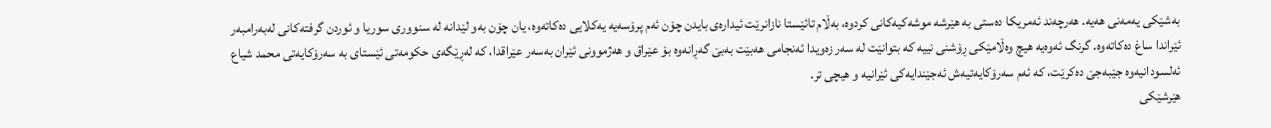بەشێکی یەمەنی هەیە. هەرچەند ئەمریکا دەستی بە هێرشە موشەکیەکانی کردوە، بەڵام تائێستا نازانرێت ئیدارەی بایدن چۆن ئەم پرۆسەیە یەکلایی دەکاتەوە، یان چۆن بەو لێدانە لە سنووری سوریا و ئوردن گرفتەکانی لەبەرامبەر ئێراندا ساغ دەکاتەوە. گرنگ ئەوەیە هیچ وەڵامێکی ڕۆشنی نییە کە بتوانێت لە سەر زەویدا ئەنجامی هەبێت بەبێ گەڕانەوە بۆ عێراق و هەژموونی ئێران بەسەر عێراقدا، کە لەڕێگەی حکومەتی ئێستای بە سەرۆکایەتی محمد شیاع ئەلسودانیەوە جێبەجێ دەکرێت، کە ئەم سەرۆکایەتیەش ئەجێندایەکی ئێرانیە و هیچی تر.
هێرشێکی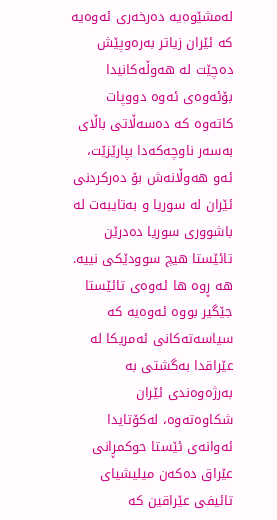لەمشێوەیە دەرخەری ئەوەیە کە ئێران زیاتر بەرەوپێش دەچێت لە هەوڵەکانیدا بۆئەوەی ئەوە دووپات کاتەوە کە دەسەڵاتی باڵای بەسەر ناوچەکەدا بپارێزێت، ئەو هەوڵانەش بۆ دەرکردنی ئێران لە سوریا و بەتایبەت لە باشووری سوریا دەدرێن تائێستا هیچ سوودێکی نییە.
هه ڕوه ها ئەوەی تائێستا جێگیر بووە ئەوەیە کە سیاسەتەکانی ئەمریکا لە عێراقدا بەگشتی بە بەرژەوەندی ئێران شکاوەتەوە، لەکۆتایدا ئەوانەی ئێستا حوکمڕانی عێراق دەکەن میلیشیای تائیفی عێراقین کە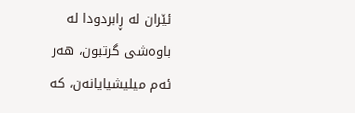ئێران لە ڕابردودا لە باوەشی گرتبون، هەر ئەم میلیشیایانەن، کە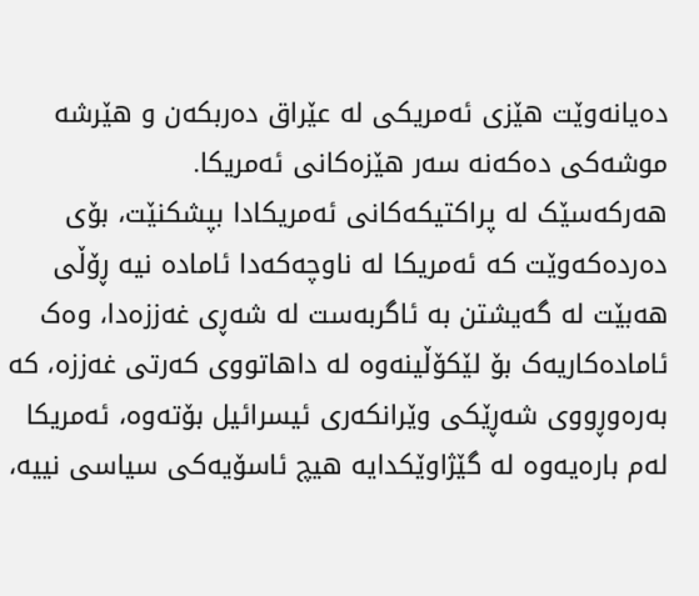دەیانەوێت هێزی ئەمریکی لە عێراق دەربکەن و هێرشە موشەکی دەکەنە سەر هێزەکانی ئەمریکا.
هەرکەسێک لە پراکتیکەکانی ئەمریکادا بپشکنێت، بۆی دەردەکەوێت کە ئەمریکا لە ناوچەکەدا ئامادە نیە ڕۆڵی هەبێت لە گەیشتن بە ئاگربەست لە شەڕی غەززەدا، وەک ئامادەکاریەک بۆ لێکۆڵینەوە لە داهاتووی کەرتی غەززە، کە بەرەوڕووی شەڕێکی وێرانکەری ئیسرائیل بۆتەوە، ئەمریکا لەم بارەیەوە لە گێژاوێکدایە هیچ ئاسۆیەکی سیاسی نییە،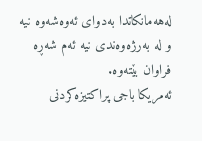لەهەمانکاتدا بەدوای ئەوەشەوە نیە و لە بەرژەوەندی نیە ئەم شەڕە فراوان بێتەوە.
ئەمریکا باجی پراکتیزەکردنی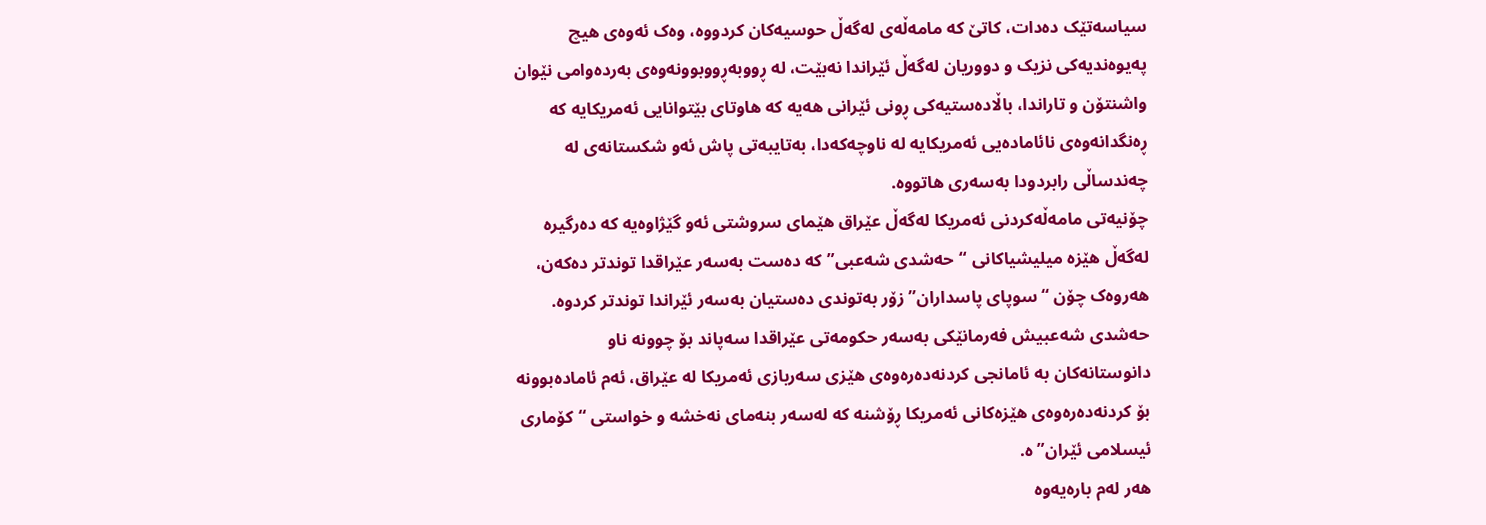سیاسەتێک دەدات، کاتێ کە مامەڵەی لەگەڵ حوسیەکان کردووە، وەک ئەوەی هیچ پەیوەندیەکی نزیک و دووریان لەگەڵ ئێراندا نەبێت، لە ڕووبەڕووبوونەوەی بەردەوامی نێوان واشنتۆن و تاراندا، باڵادەستیەکی ڕونی ئێرانی هەیە کە هاوتای بێتوانایی ئەمریکایە کە ڕەنگدانەوەی نائامادەیی ئەمریکایە لە ناوچەکەدا، بەتایبەتی پاش ئەو شکستانەی لە چەندساڵی رابردودا بەسەری هاتووە.
چۆنیەتی مامەڵەکردنی ئەمریکا لەگەڵ عێراق هێمای سروشتی ئەو گێژاوەیە کە دەرگیرە لەگەڵ هێزە میلیشیاکانی “حەشدی شەعبی” کە دەست بەسەر عێراقدا توندتر دەکەن، هەروەک چۆن “سوپای پاسداران” زۆر بەتوندی دەستیان بەسەر ئێراندا توندتر کردوە. حەشدی شەعبیش فەرمانێکی بەسەر حکومەتی عێراقدا سەپاند بۆ چوونە ناو دانوستانەکان بە ئامانجی کردنەدەرەوەی هێزی سەربازی ئەمریکا لە عێراق، ئەم ئامادەبوونە بۆ کردنەدەرەوەی هێزەکانی ئەمریکا ڕۆشنە کە لەسەر بنەمای نەخشە و خواستی “کۆماری ئیسلامی ئێران” ە.
هەر لەم بارەیەوە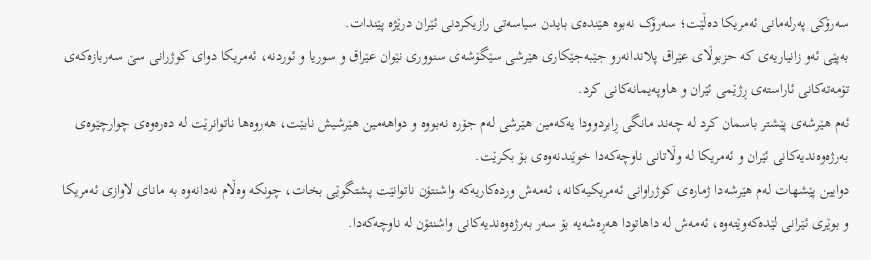سەرۆکی پەرلەمانی ئەمریکا دەڵێت؛ سەرۆک نەبوە هێندەی بایدن سیاسەتی رازیکردنی ئێران درێژە پێندات.
بەپێی ئەو زانیاریەی کە حزبوڵای عێراق پلاندانەرو جێبەجێکاری هێرشی سێگۆشەی سنووری نێوان عێراق و سوریا و ئوردنە، ئەمریکا دوای کوژرانی سێ سەربازەکەی تۆمەتەکانی ئاراستەی ڕژێمی ئێران و هاوپەیمانەکانی کرد.
ئەم هێرشەی پێشتر باسمان کرد لە چەند مانگی ڕابردوودا یەکەمین هێرشی لەم جۆرە نەبووە و دواهەمین هێرشیش نابێت، هەروەها ناتوانرێت لە دەرەوەی چوارچێوەی بەرژەوەندیەکانی ئێران و ئەمریکا لە وڵاتانی ناوچەکەدا خوێندنەوەی بۆ بکرێت.
دوایین پێشهات لەم هێرشەدا ژمارەی کوژراوانی ئەمریکیەکانە، ئەمەش وردەکاریەکە واشنتۆن ناتوانێت پشتگوێی بخات، چونکە وەڵام نەدانەوە بە مانای لاوازی ئەمریکا و بوێری ئێرانی لێدەکەوێتەوە، ئەمەش لە داهاتودا هەڕەشەیە بۆ سەر بەرژەوەندیەکانی واشنتۆن لە ناوچەکەدا.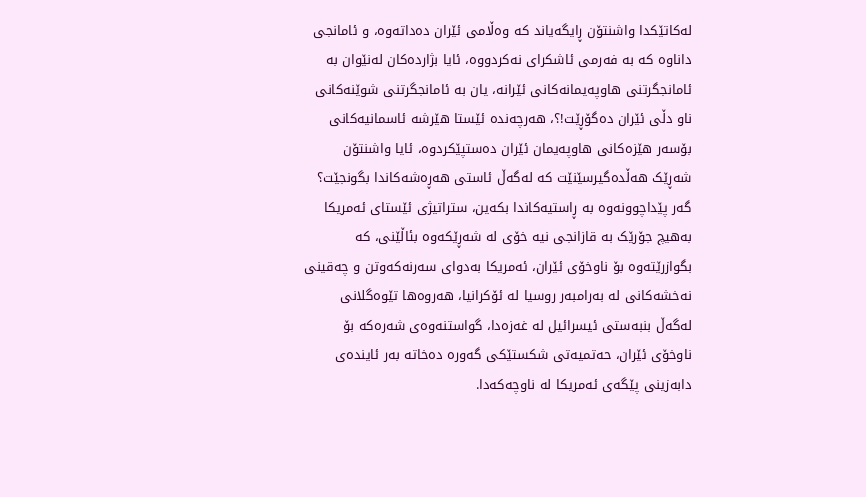لەکاتێکدا واشنتۆن ڕایگەیاند کە وەڵامی ئێران دەداتەوە، و ئامانجی داناوە کە بە فەرمی ئاشکرای نەکردووە، ئایا بژاردەکان لەنێوان بە ئامانجگرتنی هاوپەیمانەکانی ئێرانە، یان بە ئامانجگرتنی شوێنەکانی ناو دڵی ئێران دەگۆڕێت!؟، هەرچەندە ئێستا هێرشە ئاسمانیەکانی بۆسەر هێزەکانی هاوپەیمان ئێران دەستپێکردوە، ئایا واشنتۆن شەڕێک هەڵدەگیرسێنێت کە لەگەڵ ئاستی هەڕەشەکاندا بگونجێت؟ گەر پێداچوونەوە بە ڕاستیەکاندا بکەین، ستراتیژی ئێستای ئەمریکا بەهیچ جۆرێک بە قازانجی نیە خۆی لە شەڕێکەوە بئاڵێنی، کە بگوازرێتەوە بۆ ناوخۆی ئێران، ئەمریکا بەدوای سەرنەکەوتن و چەقینی نەخشەکانی لە بەرامبەر روسیا لە ئۆکرانیا، هەروەها تێوەگلانی لەگەڵ بنبەستی ئیسرائیل لە غەزەدا، گواستنەوەی شەرەکە بۆ ناوخۆی ئێران، حەتمیەتی شکستێکی گەورە دەخاتە بەر ئایندەی دابەزینی پێگەی ئەمریکا لە ناوچەکەدا.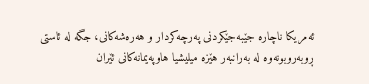ئەمریکا ناچارە جێبەجێکردنی ‌پەرچەکردار و هەرەشەکانی، جگە لە ئاستی ڕوبەروبونەوە لە بەرانبەر هێزە میلیشیا هاوپەیمانەکانی ئێران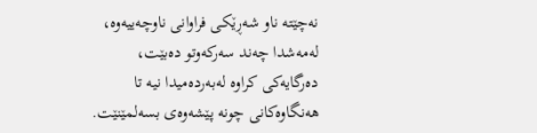نەچێتە ناو شەڕێکی فراوانی ناوچەییەوە، لەمەشدا چەند سەرکەوتو دەبێت، دەرگایەکی کراوە لەبەردەمیدا نیە تا هەنگاوەکانی چونە پێشەوەی بسەلمێنێت.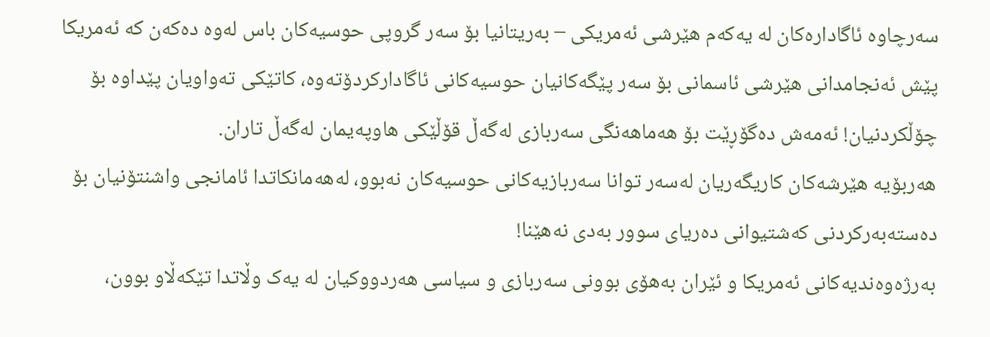سەرچاوە ئاگادارەکان لە یەکەم هێرشی ئەمریکی – بەریتانیا بۆ سەر گروپی حوسیەکان باس لەوە دەکەن کە ئەمریکا پێش ئەنجامدانی هێرشی ئاسمانی بۆ سەر پێگەکانیان حوسیەکانی ئاگادارکردۆتەوە، کاتێکی تەواویان پێداوە بۆ چۆڵکردنیان! ئەمەش دەگۆڕێت بۆ هەماهەنگی سەربازی لەگەڵ قۆڵێکی هاوپەیمان لەگەڵ تاران.
هەربۆیە هێرشەکان کاریگەریان لەسەر توانا سەربازیەکانی حوسیەکان نەبوو، لەهەمانکاتدا ئامانجی واشنتۆنیان بۆ دەستەبەرکردنی کەشتیوانی دەریای سوور بەدی نەهێنا!
بەرژەوەندیەکانی ئەمریکا و ئێران بەهۆی بوونی سەربازی و سیاسی هەردووکیان لە یەک وڵاتدا تێکەڵاو بوون،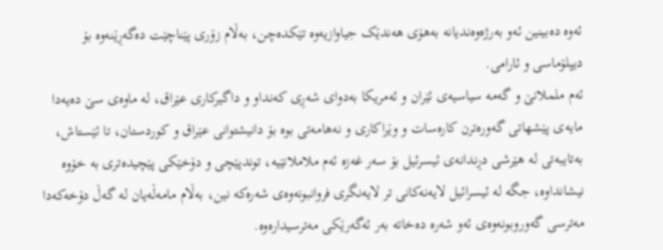ئەوە دەبینین ئەو بەرژەوەندیانە بەهۆی هەندێک جیاوازیەوە تێکدەچن، بەڵام زۆری پێناچێت دەگەڕێنەوە بۆ دیپلۆماسی و ئارامی.
ئەم ململانێ و گەمە سیاسیەی ئێران و ئەمریکا بەدوای شەڕی کەنداو و داگیرکاری عێراق، لە ماوەی سێ دەیەدا مایەی پێشهاتی گەورەترن کارەسات و وێراکاری و نەهامەتی بوە بۆ دانیشتوانی عێراق و کوردستان، تا ئێستاش، بەتایبەتی لە هێرشی دڕندانەی ئیسرئیل بۆ سەر غەزە ئەم ملاملانێیە، توندپێچی و دۆخێکی پێچیدەتری بە خۆوە نیشانداوە، جگە لە ئیسرائیل لایەنەکانی تر لایەنگری فروانبونەوەی شەرەکە نین، بەڵام مامەڵەیان لە گەڵ دۆخەکەدا مەترسی گەوروبونەوەی ئەو شەرە دەخاتە بەر ئەگەرێکی مەترسیدارەوە.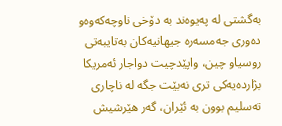بەگشتی لە پەیوەند بە دۆخی ناوچەکەوەو دەوری جەمسەرە جیهانیەکان بەتایبەتی روسیاو چین، واپێدچیت دواجار ئەمریکا بژاردەیەکی تری نەبێت جگە لە ناچاری تەسلیم بوون بە ئێران، گەر هێرشیش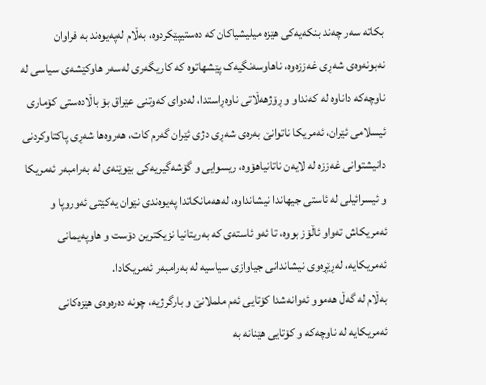بکاتە سەر چەند بنکەیەکی هێزە میلیشیاکان کە دەستیپێکردوە، بەڵام لەپەیوەند بە فراوان نەبونەوەی شەڕی غەززەوە، ناهاوسەنگیەک پێشهاتوە کە کاریگەری لەسەر هاوکێشەی سیاسی لە ناوچەکە داناوە لە کەنداو و ڕۆژهەڵاتی ناوەڕاستدا، لەدوای کەوتنی عێراق بۆ باڵادەستی کۆماری ئیسلامی ئێران، ئەمریکا ناتوانێ بەرەی شەڕی دژی ئێران گەرم کات، هەروەها شەڕی پاکتاوکردنی دانیشتوانی غەززە لە لایەن ناتانیاهۆوە، ریسوایی و گۆشەگیریەکی بێوێنەی لە بەرامبەر ئەمریکا و ئیسرائیلی لە ئاستی جیهاندا نیشانداوە، لەهەمانکاتدا پەیوەندی نێوان یەکێتی ئەوروپا و ئەمریکاش تەواو ئاڵۆز بووە، تا ئەو ئاستەی کە بەریتانیا نزیکترین دۆست و هاوپەیمانی ئەمریکایە، لەڕێڕەوی نیشاندانی جیاوازی سیاسیە لە بەرامبەر ئەمریکادا.
بەڵام لە گەڵ هەموو ئەوانەشدا کۆتایی ئەم ململانێ و بارگرژیە، چونە دەرەوەی هێزەکانی ئەمریکایە لە ناوچەکە و کۆتایی هێنانە بە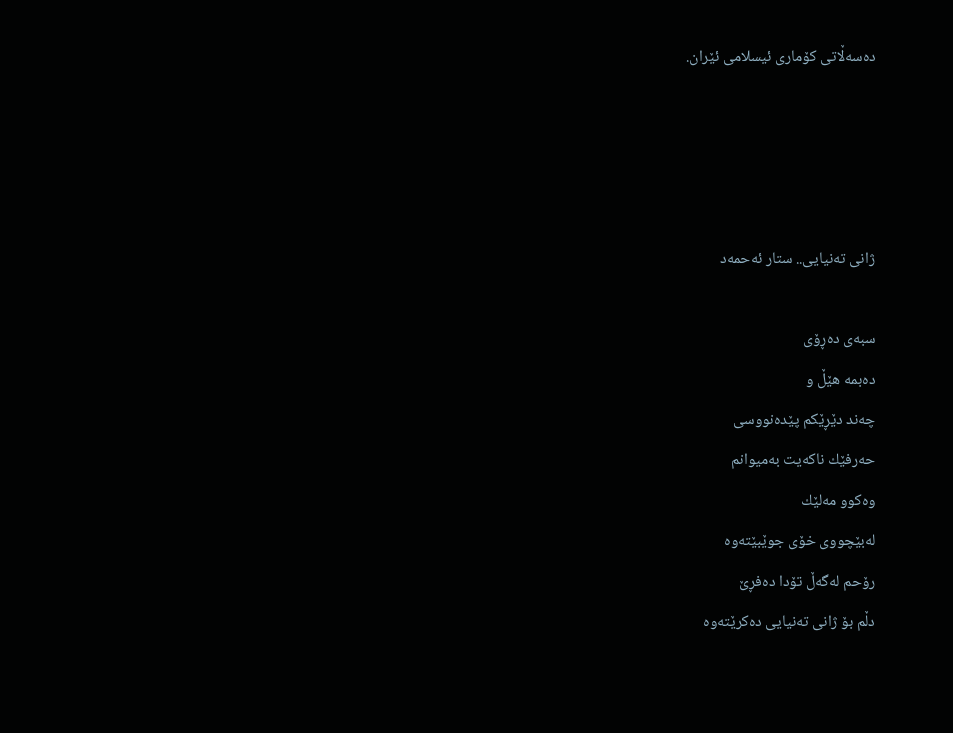دەسەڵاتی کۆماری ئیسلامی ئێران.




ژانی ته‌نیایی.. ستار ئەحمەد

سبه‌ی ده‌ڕۆی
ده‌بمه‌ هێڵ و
چه‌ند دێڕێكم پێده‌نووسی
حه‌رفێك ناكه‌یت به‌میوانم
وه‌كوو مه‌لێك
له‌بێچووی خۆی جوێبێته‌وه‌
رۆحم له‌گه‌ڵ تۆدا ده‌فڕێ‌
دڵم بۆ ژانی ته‌نیایی ده‌كرێته‌وه‌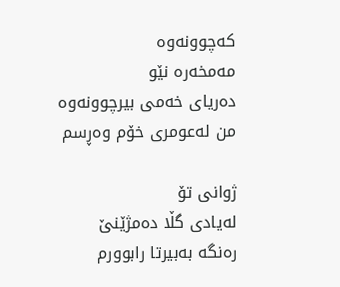كه‌چوونه‌وه‌
مه‌مخه‌ره‌ نێو
ده‌ریای خه‌می بیرچوونه‌وه‌
من له‌عومری خۆم وه‌ڕسم

ژوانی تۆ
له‌یادی گڵا ده‌مژێنێ‌
ره‌نگه‌ به‌بیرتا رابوورم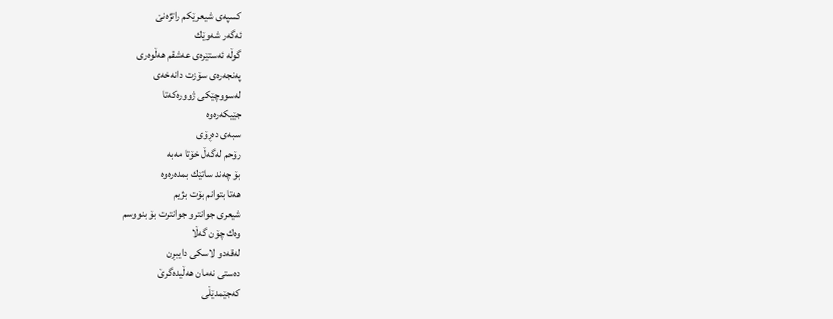كسپه‌ی شیعرێكم راتژه‌نێ‌
ئه‌گه‌ر شه‌وێك
گوڵه‌ ئه‌ستێره‌ی عه‌شقم هه‌ڵوه‌ری
په‌نجه‌ره‌ی سۆزت دانه‌خه‌ی
له‌سووچێكی ژووره‌كه‌تا
جێیكه‌ره‌وه‌
سبه‌ی ده‌ڕۆی
رۆحم له‌گه‌ڵ خۆتا مه‌به‌
بۆ چه‌ند ساتێك بمده‌ره‌وه‌
هه‌تا بتوانم بۆت بژیم
شیعری جوانترو جوانترت بۆ بنووسم
وه‌ك چۆن گه‌ڵا
له‌قه‌دو لاسكی دایبڕن
ده‌ستی نه‌مان هه‌ڵیده‌گرێ‌
كه‌جێمدێڵی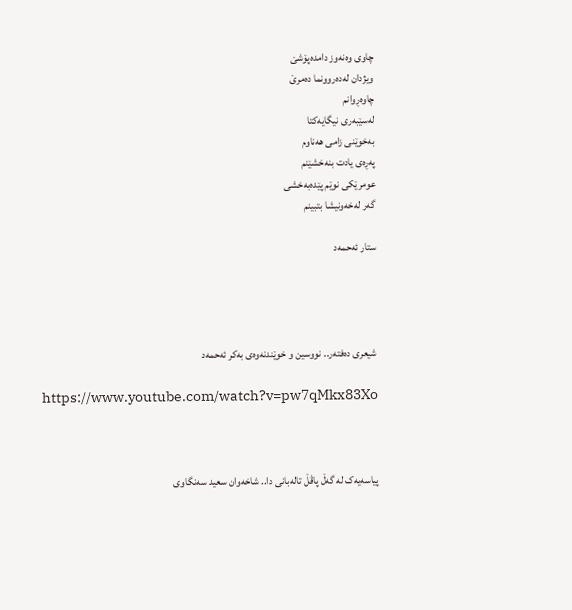چاوی وه‌نه‌وز دامده‌پۆشێ‌
ویژدان له‌ده‌روونما ده‌مرێ‌
چاوه‌ڕوانم
له‌سێبه‌ری نیگایه‌كتا
به‌خوێنی زامی هه‌ناوم
په‌ڕه‌ی یادت بنه‌خشێنم
عومرێكی نوێم پێده‌به‌خشی
گه‌ر له‌خه‌ونیشا بتبینم

ستار ئەحمەد




شیعری دەفتەر.. نووسین و خوێندنەوەی بەکر ئەحمەد

https://www.youtube.com/watch?v=pw7qMkx83Xo



پیاسەیەک لە گەڵ پاڤڵ تالەبانی دا.. شاخەوان سعید سەنگاوی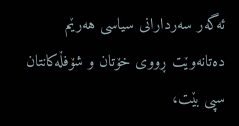ئەگەر سەردارانی سیاسی هەرێم دەتانەوێت ڕووی خۆتان و شۆفڵەکانتان سپی بێت،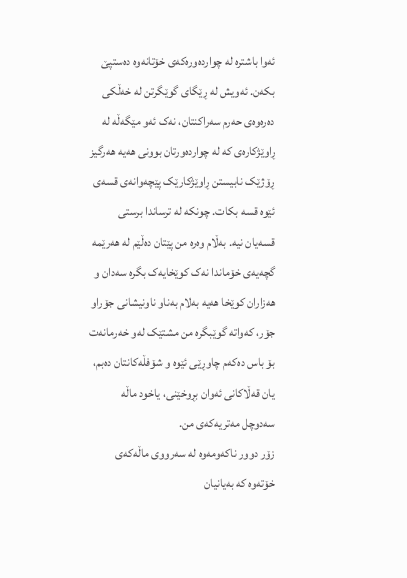ئەوا باشترە لە چواردەورەکەی خۆتانەوە دەستپێ بکەن. ئەویش لە ڕێگای گوێگرتن لە خەڵکی دەرەوەی حەرم سەراکنتان، نەک ئەو مێگەڵە لە ڕاوێژکارەی کە لە چواردەورتان بوونی هەیە هەرگیز ڕۆژێک نابیستن ڕاوێژکارێک پێچەوانەی قسەی ئێوە قسە بکات. چونکە لە ترساندا برستی قسەیان نیە. بەڵام وەرە من پێتان دەڵێم لە هەرێمە گچەیەی خۆماندا نەک کوێخایەک بگرە سەدان و هەزاران کوێخا هەیە بەلام بەناو ناونیشانی جۆراو جۆر، کەواتە گوێبگرە من مشتێک لەو خەرمانەت بۆ باس دەکەم چاوڕێی ئێوە و شۆفڵەکانتان دەبم، یان قەڵاکانی ئەوان بڕوخێنی، یاخود ماڵە سەدوچل مەتریەکەی من.
زۆر دوور ناکەومەوە لە سەرووی ماڵەکەی خۆتەوە کە بەیانیان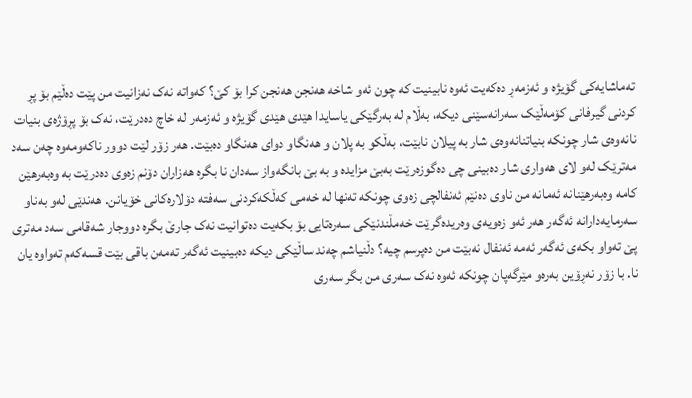تەماشایەکی گۆیژە و ئەزمەڕ دەکەیت ئەوە نابینیت کە چون ئەو شاخە هەنجن هەنجن کرا بۆ کێ؟ کەواتە نەک نەزانیت من پێت دەڵێم بۆ پڕ کردنی گیرفانی کۆمەڵێک سەرانەسێنی دیکە، بەڵام لە بەرگێکی یاسایدا هێدی هێدی گۆیژە و ئەزمەر لە خاچ دەدرێت، نەک بۆ پڕۆژەی بنیات نانەوەی شار چونکە بنیاتنانەوەی شار بە پیلان نابێت، بەڵکو بە پلان و هەنگاو دوای هەنگاو دەبێت. هەر زۆر لێت دوور ناکەومەوە چەن سەد مەترێک لەو لای هەواری شار دەبینی چی دەگوزەرێت بەبێ مزایدە و بە بێ بانگەواز سەدان نا بگرە هەزاران دۆنم زەوی دەدرێت بە وەبەرهێن کامە وەبەرهێنانە ئەمانە من ناوی دەنێم ئەنفالچی زەوی چونکە تەنها لە خەمی کەڵکەکردنی سەفتە دۆلارەکانی خۆیانن. هەندێی لەو بەناو سەرمایەدارانە ئەگەر هەر ئەو زەویەی وەریدەگرێت خەمڵندنێکی سەرەتایی بۆ بکەیت دەتوانیت نەک جارێ بگرە دووجار شەقامی سەد مەتری پێ تەواو بکەی ئەگەر ئەمە ئەنفال نەبێت من دەپرسم چیە؟ دڵنیاشم چەند ساڵێکی دیکە دەبینیت ئەگەر تەمەن باقی بێت قسەکەم تەواوە یان نا. با زۆر نەڕۆین بەرەو مێرگەپان چونکە ئەوە نەک سەری من بگر سەری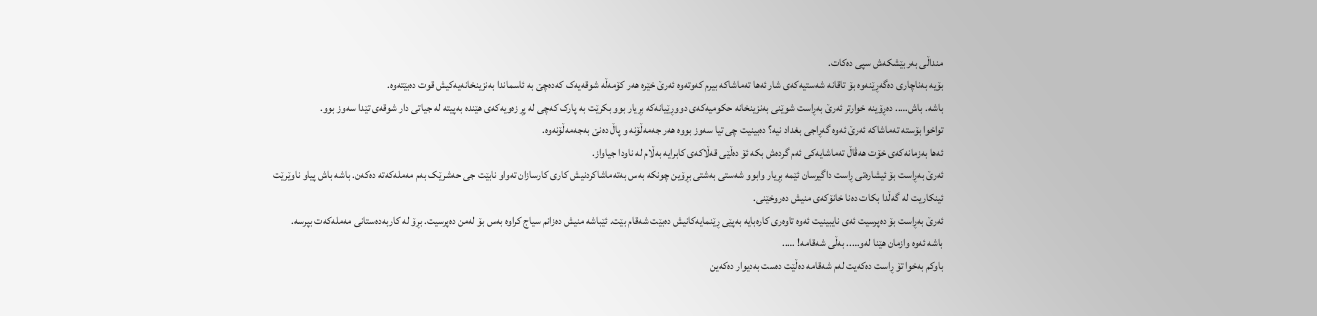منداڵی بەربێشکەش سپی دەکات.
بۆیە بەناچاری دەگەڕێنەوە بۆ تاقانە شەستیەکەی شار ئەها تەماشاکە بیرم کەوتەوە ئەرێ خێرە هەر کۆمەڵە شوقەیەک کەدەچێ بە ئاسماندا بەنزینخانەیەکیش قوت دەبێتەوە.
باشە. باش….. دەڕۆینە خوارتر ئەرێ بەڕاست شوێنی بەنزینخانە حکومیەکەی دووڕێیانەکە بڕیار بوو بکرێت بە پارک کەچی لە پڕ زەویەکەی هێندە بەپیتە لە جیاتی دار شوقەی تێدا سەوز بوو.
تواخوا بۆستە تەماشاکە ئەرێ ئەوە گەڕاجی بغداد نیە؟ دەبینیت چی تیا سەوز بووە هەر جەمەڵۆنە و پاڵ دەنێ بەجەمەڵۆنەوە.
ئەها بەزمانەکەی خۆت هەڤاڵ تەماشایەکی ئەم گردەش بکە ئۆ دەڵێی قەڵاکەی کابرایە بەڵام لە ناودا جیاواز.
ئەرێ بەڕاست بۆ ئیشارەتی ڕاست داگیرسان ئێمە بڕیار وابوو شەستی بەشتی بڕۆین چونکە بەس بەتەماشاکردنیش کاری کارسازان تەواو نابێت جی حەشرێک بەم مەملەکەتە دەکەن. باشە باش پیاو ناوێرێت ئینکاریت لە گەڵدا بکات دەنا خانۆکەی منیش دەروخێنی.
ئەرێ بەڕاست بۆ دەپرسیت ئەی نایبینیت ئەوە تاوەری کارەبایە بەپێی ڕێنمایەکانیش دەبێت شەقام بێت. ئێباشە منیش دەزانم سیاج کراوە بەس بۆ لەمن دەپرسیت. بڕۆ لە کاربەدەستانی مەملەکەت بپرسە.
باشە ئەوە وازمان هێنا لەو….. بەڵی شەقامە! …..
باوکم بەخوا تۆ ڕاست دەکەیت لەم شەقامە دەڵێت دەست بەدیوار دەکەین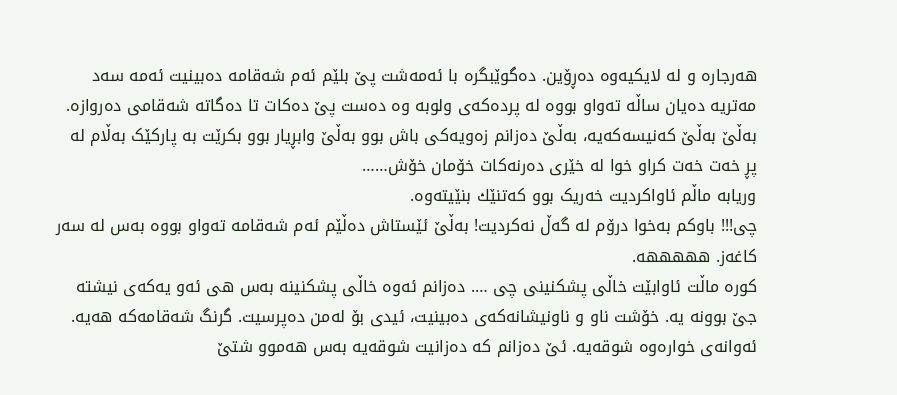هەرجارە و لە لایکیەوە دەڕۆین. دەگوێبگرە با ئەمەشت پێ بلێم ئەم شەقامە دەبینیت ئەمە سەد مەتریە دەیان ساڵە تەواو بووە لە پردەکەی ولوبە وە دەست پێ دەکات تا دەگاتە شەقامی دەروازە.
بەڵێ بەڵێ کەنیسەکەیە، بەڵێ دەزانم زەویەکی باش بوو بەڵێ وابڕیار بوو بکرێت بە پارکێک بەڵام لە پڕ خەت خەت کراو خوا لە خێری دەرنەکات خۆمان خۆش……
وریابە ماڵم ئاواکردیت خەریک بوو کەتنێك بنێیتەوە.
چی!!! باوکم بەخوا درۆم لە گەڵ نەکردیت! بەڵێ ئێستاش دەڵێم ئەم شەقامە تەواو بووە بەس لە سەر کاغەز. هههههه.
کورە ماڵت ئاوابێت خاڵی پشکنینی چی …. دەزانم ئەوە خاڵی پشکنینە بەس هی ئەو یەکەی نیشتە جێ بوونە یە. خۆشت ناو و ناونیشانەکەی دەبینیت، ئیدی بۆ لەمن دەپرسیت. گرنگ شەقامەکە هەیە.
ئەوانەی خوارەوە شوقەیە. ئێ دەزانم کە دەزانیت شوقەیە بەس هەموو شتێ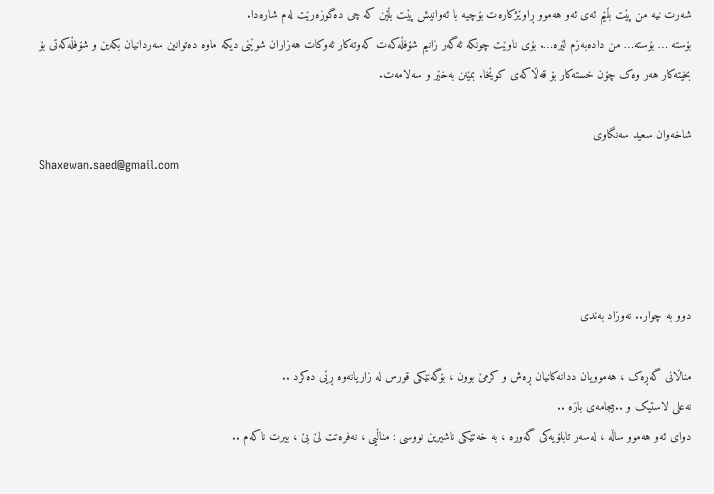شەرت نیە من پێت بڵێم ئەی ئەو هەموو ڕاوێژکارەت بۆچیە با ئەوانیش پێت بڵێن کە چی دەگوزەرێت لەم شارەدا.
بۆستە … بۆستە… من دادەبەزم لێرە…. بۆی ناوێت چونکە ئەگەر زانیم شۆفڵەکەت کەوتەکار ئەوکات هەزاران شوێنی دیکە ماوە دەتوانین سەردانیان بکەین و شۆفڵەکەتی بۆ بخیتەکار هەر وەک چۆن خستەکار بۆ قەڵاکەی کوێخا. بمێنن بەخێر و سەلامەت.

شاخەوان سعید سەنگاوی
Shaxewan.saed@gmail.com




دوو بە چوار.. نەوزاد بەندی

مناڵانی گەڕەک ، هەموویان ددانەکانیان ڕەش و کرمێ بوون ، بۆگەنێکی قورس له زاریانەوە ڕێی دەکرد ..
نەعلی لاستیک و ..بیجامەی بازه ..
دوای ئەو هەموو ساڵە ، لەسەر تابلۆیەکی گەورە ، بە خەتێکی ناشیرین نووسی : مناڵیی ، نەفرەتت لێ بێ ، بیرت ناکەم ..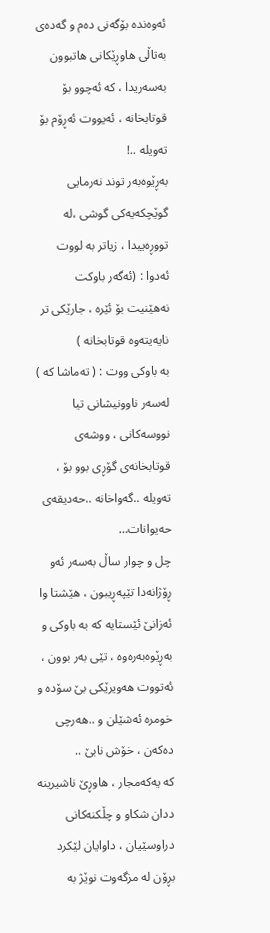ئەوەندە بۆگەنی دەم و گەدەی بەتاڵی هاوڕێکانی هاتبوون بەسەریدا ، کە ئەچوو بۆ قوتابخانە ، ئەیووت ئەڕۆم بۆ تەویلە ..!
بەڕێوەبەر توند نەرمایی گوێچکەیەکی گوشی ،لە تووڕەییدا ، زیاتر بە لووت ئەدوا : (ئەگەر باوکت نەهێنیت بۆ ئێرە ، جارێکی تر نایەیتەوە قوتابخانە )
بە باوکی ووت : ( تەماشا کە )
لەسەر ناوونیشانی تیا نووسەکانی ، ووشەی قوتابخانەی گۆڕی بوو بۆ ، تەویلە ..گەواخانە ..حەدیقەی حەیوانات…
چل و چوار ساڵ بەسەر ئەو ڕۆژانەدا تێپەڕیبون ، هێشتا وا ئەزانێ ئێستایە کە بە باوکی و بەڕێوەبەرەوە ، تێی بەر بوون ، ئەتووت هەویرێکی بێ سۆدە و خومرە ئەشێلن و ..هەرچی دەکەن ، خۆش نابێ ..
کە یەکەمجار ، هاوڕێ ناشیرینە ددان شکاو و چڵکنەکانی دراوسێیان ، داوایان لێکرد بڕۆن لە مزگەوت نوێژ بە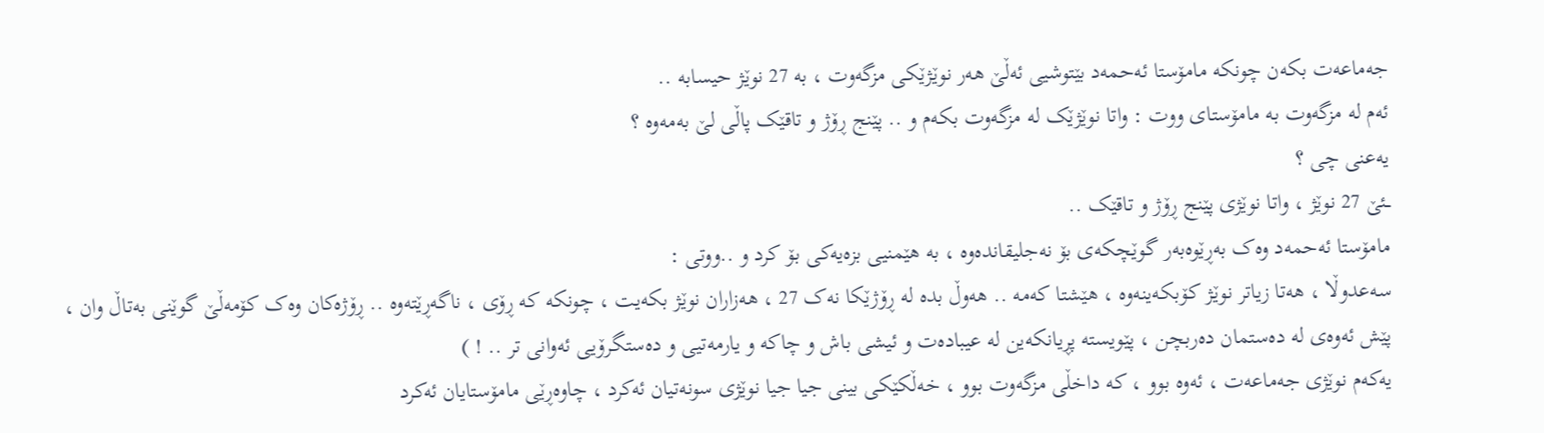جەماعەت بکەن چونکە مامۆستا ئەحمەد بێتوشیی ئەڵێ هەر نوێژێکی مزگەوت ، به 27 نوێژ حیسابە ..
ئەم لە مزگەوت بە مامۆستای ووت : واتا نوێژێک لە مزگەوت بکەم و .. پێنج ڕۆژ و تاقێک پاڵی لێ بەمەوە ؟
یەعنی چی ؟
ــئێ 27 نوێژ ، واتا نوێژی پێنج ڕۆژ و تاقێک ..
مامۆستا ئەحمەد وەک بەڕێوەبەر گوێچکەی بۆ نەجلیقاندەوە ، بە هێمنیی بزەیەکی بۆ کرد و ..ووتی :
سەعدوڵا ، هەتا زیاتر نوێژ کۆبکەینەوە ، هێشتا کەمە .. هەوڵ بدە لە ڕۆژێکا نەک 27 ، هەزاران نوێژ بکەیت ، چونکە کە ڕۆی ، ناگەڕێتەوە .. ڕۆژەکان وەک کۆمەڵێ گوێنی بەتاڵ وان ، پێش ئەوەی لە دەستمان دەربچن ، پێویستە پڕیانکەین لە عیبادەت و ئیشی باش و چاکە و یارمەتیی و دەستگرۆیی ئەوانی تر .. ! )
یەکەم نوێژی جەماعەت ، ئەوە بوو ، کە داخڵی مزگەوت بوو ، خەڵکێکی بینی جیا جیا نوێژی سونەتیان ئەکرد ، چاوەڕێی مامۆستایان ئەکرد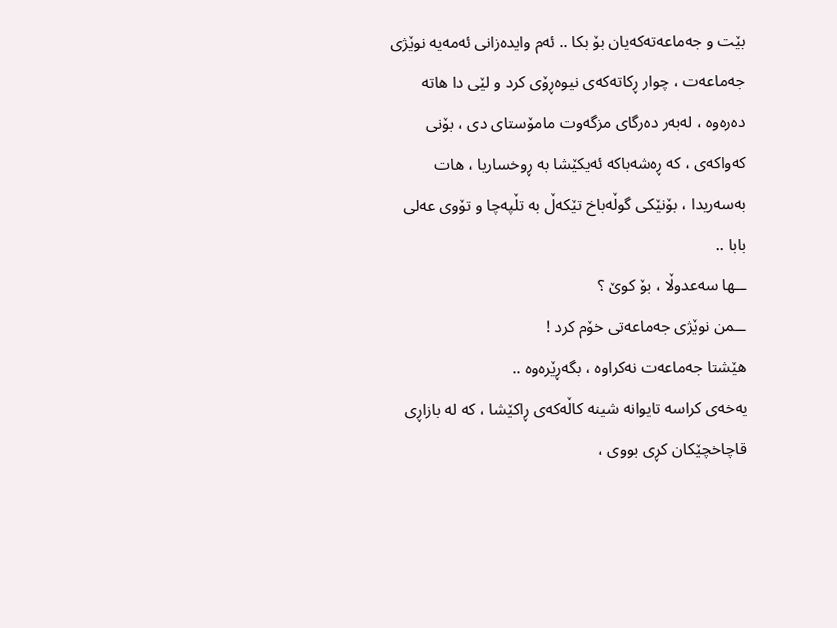بێت و جەماعەتەکەیان بۆ بکا .. ئەم وایدەزانی ئەمەیە نوێژی جەماعەت ، چوار ڕکاتەکەی نیوەڕۆی کرد و لێی دا هاتە دەرەوە ، لەبەر دەرگای مزگەوت مامۆستای دی ، بۆنی کەواکەی ، کە ڕەشەباکە ئەیکێشا بە ڕوخساریا ، هات بەسەریدا ، بۆنێکی گوڵەباخ تێکەڵ بە تڵپەچا و تۆوی عەلی بابا ..
ــها سەعدوڵا ، بۆ کوێ ؟
ــمن نوێژی جەماعەتی خۆم کرد !
هێشتا جەماعەت نەکراوە ، بگەڕێرەوە ..
یەخەی کراسە تایوانە شینە کاڵەکەی ڕاکێشا ، کە لە بازاڕی قاچاخچێکان کڕی بووی ،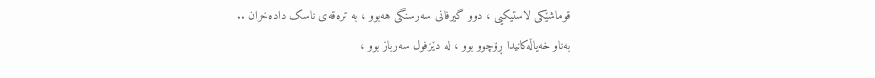قوماشێکی لاستیکیی ، دوو گیرفانی سەرسنگی هەبوو ، بە ترەقەی ناسک دادەخران ..
بەناو خەیاڵەکانیدا ڕۆچوو بوو ، لە دێزفول سەرباز بوو ،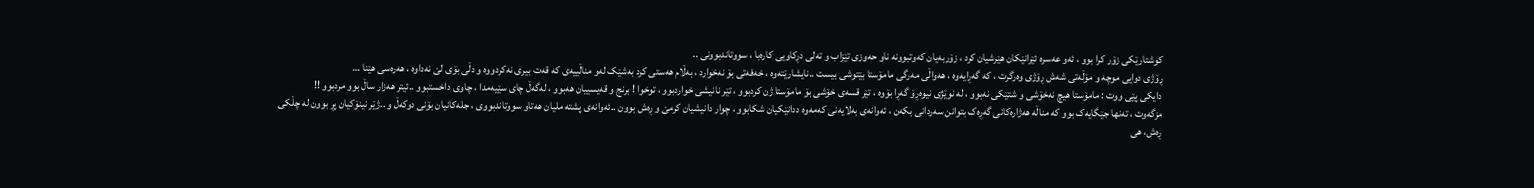کوشتارێکی زۆر کرا بوو ، ئەو عەسرە ئێرانێکان هێرشیان کرد ، زۆربەیان کەوتبوونە ناو حەوزی تێزاب و تەلی دڕکاویی کارەبا ، سووتاندبوونی ..
ڕۆژی دوایی موچە و مۆڵەتی شەش ڕۆژی وەرگرت ، کە گەڕایەوە ، هەواڵی مەرگی مامۆستا بێتوشی بیست ..نایشارێتەوە ، خەفەتی بۆ نەخوارد ، بەڵام هەستی کرد بەشێک لەو مناڵییەی کە قەت بیری نەکردووە و دڵی بۆی لێ نەداوە ، هەرەسی هێنا …
دایکی پێی ووت : مامۆستا هیچ نەخۆشی و شتێکی نەبوو ، لە نوێژی نیوەڕۆ گەڕا بۆوە ، تێر قسەی خۆشی بۆ مامۆستا ژن کردبوو ، تێر نانیشی خواردبوو ، توخوا ! برنج و قەیسییان هەبوو ، لەگەڵ چای سێیەمدا ، چاوی داخستبوو ..ئیتر هەزار ساڵ بوو مردبوو !!
مزگەوت ، تەنها جێگایەک بوو کە مناڵە هەژارەکانی گەڕەک بتوانن سەردانی بکەن ، ئەوانەی بەلایەنی کەمەوە ددانێکیان شکابوو ، چوار دانیشیان کرمێ و ڕەش بوون ..ئەوانەی پشتە ملیان هەتاو سووتاندبووی ، جلەکانیان بۆنی دوکەڵ و ..ژێر نینۆکیان پڕ بوون لە چڵکی ڕەش، هی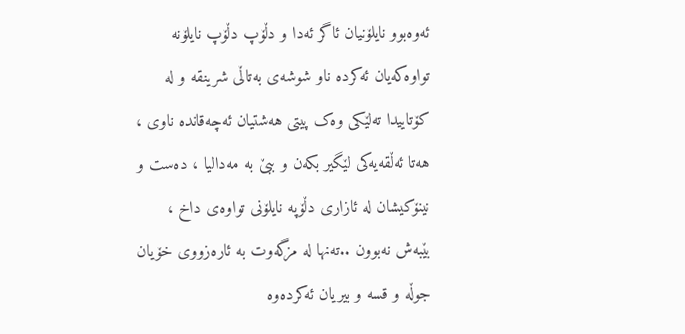ئەوەبوو نایلۆنیان ئاگر ئەدا و دڵۆپ دڵۆپ نایلۆنە تواوەکەیان ئەکردە ناو شوشەی بەتاڵی شرینقە و لە کۆتاییدا تەلێکی وەک پیتی هەشتیان ئەچەقاندە ناوی ، هەتا ئەڵقەیەکی لێگیر بکەن و ببێ بە مەدالیا ، دەست و نینۆکیشان لە ئازاری دڵۆپە نایلۆنی تواوەی داخ ، بێبەش نەبوون ..تەنها لە مزگەوت بە ئارەزووی خۆیان جوڵە و قسە و بیریان ئەکردەوە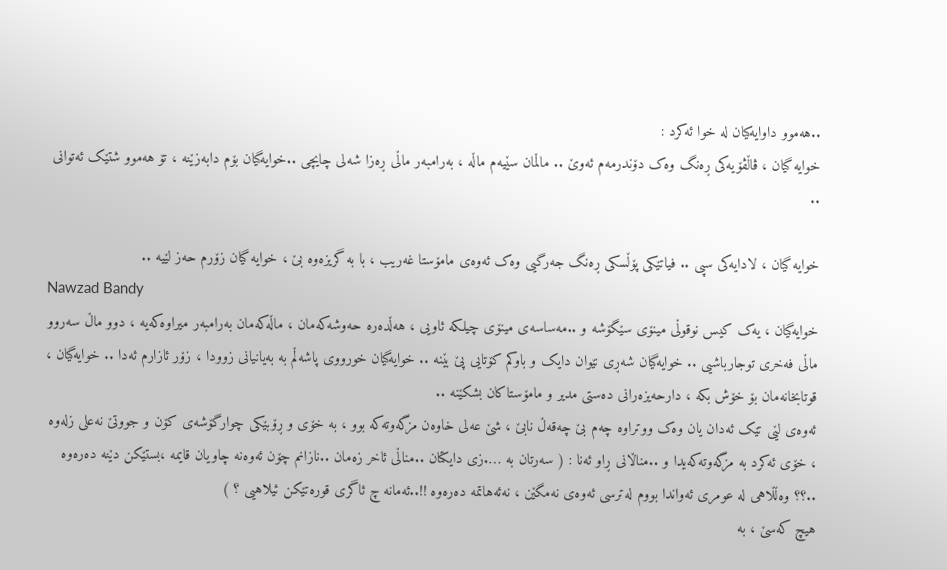..هەموو داوایەکیان لە خوا ئەکرد :
خوایه گیان ، ڤاڵڤۆیەکی ڕەنگ وەک دۆندرمەم ئەوێ .. ماڵمان سێیەم ماڵە ، بەرامبەر ماڵی ڕەزا شەلی چایچی ..خوایەگیان بۆم دابەزێنە ، تۆ هەموو شتێک ئەتوانی ..

خوایە گیان ، لادایەکی سپی .. فیاتێکی پۆڵسکی ڕەنگ جەرگیی وەک ئەوەی مامۆستا غەریب ، با بە گریزەوە بێ ، خوایه گیان زۆرم حەز لێیه ..
Nawzad Bandy
خوایەگیان ، یەک کیس نوقوڵی مینۆی سێگۆشە و ..مەساسەی مینۆی چیلکە ئاویی ، هەڵدەرە حەوشەکەمان ، ماڵەکەمان بەرامبەر میراوەکەیە ، دوو ماڵ سەروو ماڵی فەخری توجارباشیی .. خوایەگیان شەڕی نێوان دایک و باوکم کۆتایی پێ بێنە .. خوایەگیان خورووی پاشەڵم به بەیانیانی زوودا ، زۆر ئازارم ئەدا .. خوایەگیان ، قوتابخانەمان بۆ خۆش بکە ، دارحەیزەرانی دەستی مدیر و مامۆستاکان بشکێنە ..
ئەوەی لێی تێک ئەدان یان وەک ووتراوە چەم بێ چەقەڵ نابێ ، شێ عەلی خاوەن مزگەوتەکە بوو ، بە خۆی و ڕۆبێکی چوارگۆشەی کۆن و جووتێ نەعلی زلەوە ، خۆی ئەکرد بە مزگەوتەکەیدا و ..مناڵانی ڕاو ئەنا : ( سەرتان بە ….زی دایکتان ..مناڵی ئاخر زەمان ..نازانم چۆن ئەوەنە چاویان قایمە ،بستێکن دێنە دەرەوە ..؟؟ وەڵڵاهی لە عومری ئەواندا بووم لەترسی ئەوەی نەمگێن ، نەئەهاتمە دەرەوە !!..ئەمانە چ ئاگری قورەتێکن ئیلاهیی ؟ )
هیچ کەسێ ، بە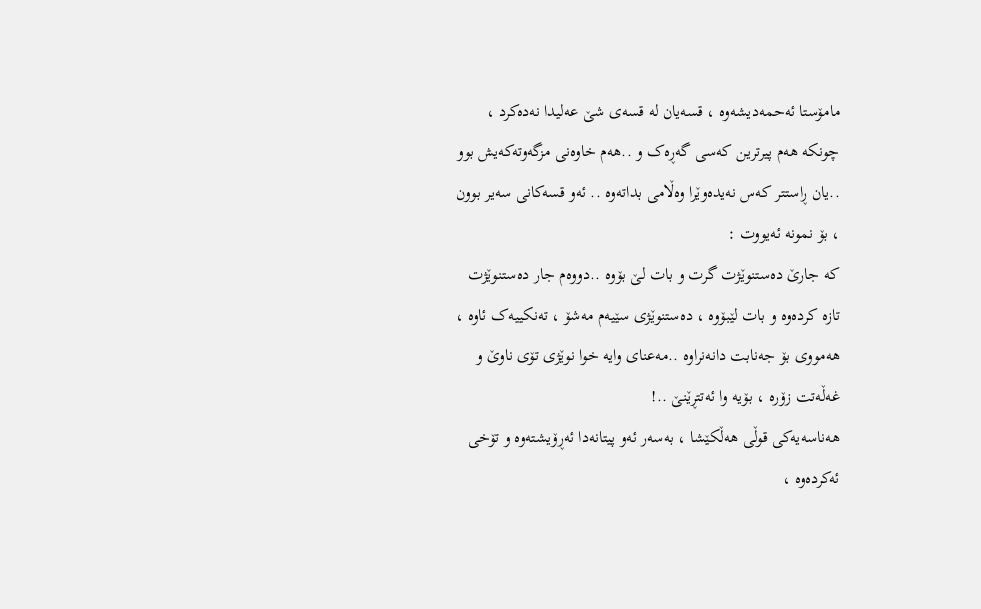مامۆستا ئەحمەدیشەوە ، قسەیان لە قسەی شێ عەلیدا نەدەکرد ، چونکە هەم پیرترین کەسی گەڕەک و ..هەم خاوەنی مزگەوتەکەیش بوو ..یان ڕاستتر کەس نەیدەوێرا وەڵامی بداتەوە .. ئەو قسەکانی سەیر بوون ، بۆ نمونە ئەیووت :
کە جارێ دەستنوێژت گرت و بات لێ بۆوە ..دووەم جار دەستنوێژت تازە کردەوە و بات لێبۆوە ، دەستنوێژی سێیەم مەشۆ ، تەنکییەک ئاوە ، هەمووی بۆ جەنابت دانەنراوە ..مەعنای وایه خوا نوێژی تۆی ناوێ و غەڵەتت زۆرە ، بۆیه وا ئەتتڕێنێ ..!
هەناسەیەکی قوڵی هەڵکێشا ، بەسەر ئەو پیتانەدا ئەڕۆیشتەوە و تۆخی ئەکردەوە ،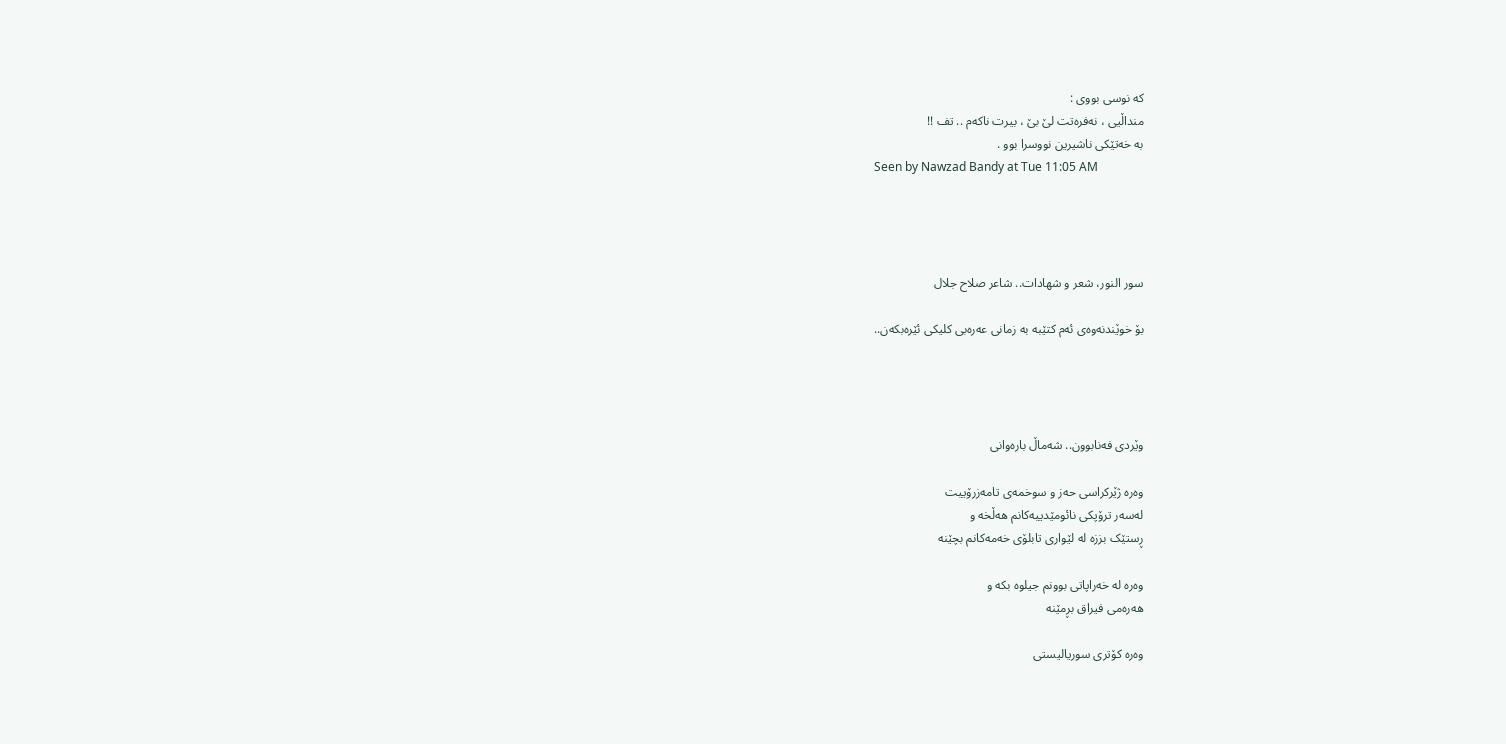کە نوسی بووی :
منداڵیی ، نەفرەتت لێ بێ ، بیرت ناکەم .. تف !!
بە خەتێکی ناشیرین نووسرا بوو .
Seen by Nawzad Bandy at Tue 11:05 AM




سور النور، شعر و شهادات.. شاعر صلاح جلال

بۆ خوێندنەوەی ئەم کتێبە بە زمانی عەرەبی کلیکی ئێرەبکەن..




وێردی فەنابوون.. شەماڵ بارەوانی

وەرە ژێرکراسی حەز و سوخمەی تامەزرۆییت
لەسەر ترۆپکی نائومێدییەکانم هەڵخە و
ڕستێک بززە لە لێواری تابلۆی خەمەکانم بچێنە

وەرە لە خەراپاتی بوونم جیلوە بکە و
هەرەمی فیراق بڕمێنە

وەرە کۆتری سوریالیستی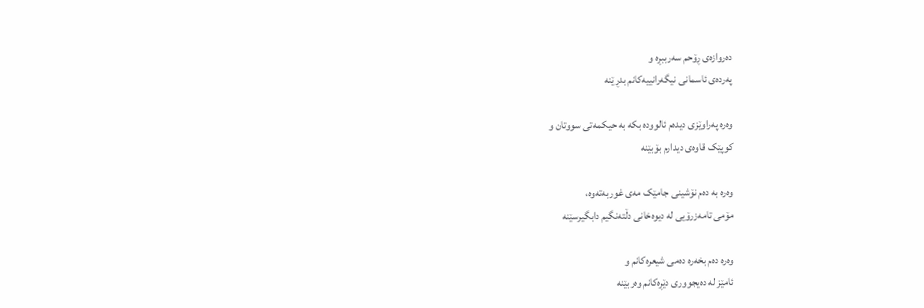دەروازەی ڕۆحم سەرببڕە و
پەردەی ئاسمانی نیگەرانییەکانم بدڕێنە

وەرە پەراوێزی دیدەم ئالوودە بکە بە حیکمەتی سووتان و
کوپێک قاوەی دیدارم بۆبێنە

وەرە بە دەم نۆشینی جامێک مەی غوربەتەوە،
مۆمی تامەزرۆیی لە دیوەخانی دڵتەنگیم دابگیرسێنە

وەرە دەم بخەرە دەمی شیعرەکانم و
ئامێز لە دەیجووری دێڕەکانم وەربێنە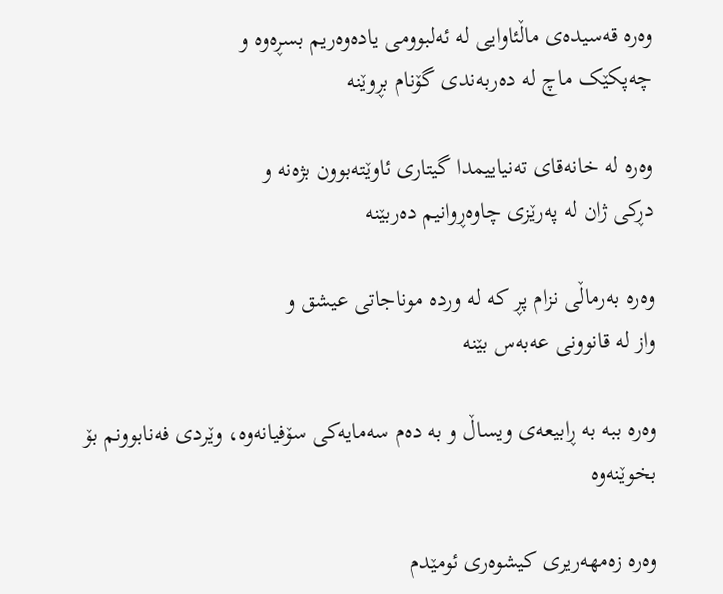وەره قەسیدەی ماڵئاوایی لە ئەلبوومی یادەوەریم بسڕەوە و
چەپکێک ماچ لە دەربەندی گۆنام بڕوێنە

وەرە لە خانەقای تەنیاییمدا گیتاری ئاوێتەبوون بژەنە و
دڕکی ژان لە پەرێزی چاوەڕوانیم دەربێنە

وەرە بەرماڵی نزام پڕ کە لە وردە موناجاتی عیشق و
واز لە قانوونی عەبەس بێنە

وەرە ببە بە ڕابیعەی ویساڵ و بە دەم سەمایەکی سۆفیانەوە، وێردی فەنابوونم بۆ بخوێنەوە

وەرە زەمهەریری کیشوەری ئومێدم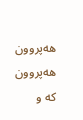هەپروون هەپروون کە و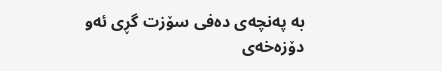بە پەنچەی دەفی سۆزت گڕی ئەو دۆزەخەی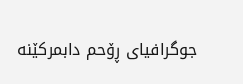جوگرافیای ڕۆحم دابمرکێنە